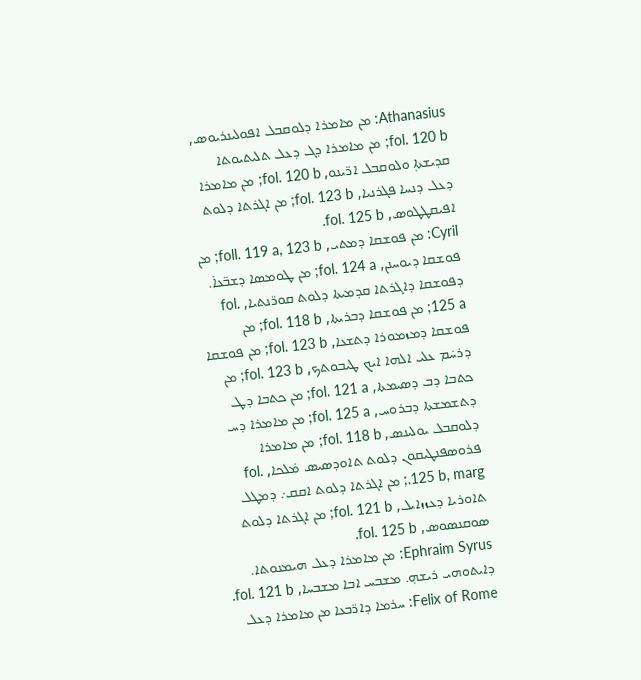Athanasius: ܡܢ ܡܐܡܪܐ ܕܠܘܩܒܠ ܐܦܘܠܝܢܪܝܘܣ, fol. 120 b; ܡܢ ܡܐܡܪܐ ܕܓ ܕܥܠ ܬܠܝܬܝܘܬܐ ܩܕܝܫܬܐ̣ ܘܠܘܩܒܠ ܐܪ̈ܝܢܘ, fol. 120 b; ܡܢ ܡܐܡܪܐ ܕܥܠ ܕܢܚܐ ܦܓܪܢܝܐ, fol. 123 b; ܡܢ ܐܓܪܬܐ ܕܠܘܬ ܐܦܝܩܛܛܘܣ, fol. 125 b.
Cyril: ܡܢ ܦܘܫܩܐ ܕܡܬܝ, foll. 119 a, 123 b; ܡܢ ܦܘܫܩܐ ܕܝܘܚܢܢ, fol. 124 a; ܡܢ ܛܘܡܣܐ ܕܫܒ̈ܥܐ̇. ܕܦܘܫܩܐ ܕܐܓܪܬܐ ܩܕܡܝܬܐ ܕܠܘܬ ܩܘܪ̈ܢܬܝܐ, fol. 125 a; ܡܢ ܦܘܫܩܐ ܕܒܪܝܬܐ, fol. 118 b; ܡܢ ܦܘܫܩܐ ܕܡܙܡܘܪܐ ܕܬܫܥܐ, fol. 123 b; ܡܢ ܦܘܫܩܐ ܕܪܚ̇ܡ ܥܠܝ ܐܠܗܐ ܐܝܟ ܛܝܒܘܬܟ, fol. 123 b; ܡܢ ܟܬܒܐ ܕܒ ܕܣܝܡܬܐ, fol. 121 a; ܡܢ ܟܬܒܐ ܕܛ ܕܬܫܡܫܬܐ ܕܒܪܘܚ, fol. 125 a; ܡܢ ܡܐܡܪܐ ܕܚ ܕܠܘܩܒܠ ܝܘܠܝܢܣ, fol. 118 b; ܡܢ ܡܐܡܪܐ ܦܪܘܣܦܢܛܝܩܘܢ ܕܠܘܬ ܬܐܘܕܣܝܣ ܡ̇ܠܟܐ, fol. 125 b, marg.; ܡܢ ܐܓܪܬܐ ܕܠܘܬ ܐܩܩ܇ ܕܡܛܠ ܬܐܘܪܝܐ ܕܥܙܙܐܝܠ, fol. 121 b; ܡܢ ܐܓܪܬܐ ܕܠܘܬ ܣܘܩܢܣܘܣ, fol. 125 b.
Ephraim Syrus: ܡܢ ܡܐܡܪܐ ܕܥܠ ܗܝܡܢܘܬܐ. ܕܐܝܬܘܗܝ ܪܝܫܗ̣. ܡܫܒܚ ܐܒܐ ܡܫܒܚܐ, fol. 121 b.
Felix of Rome: ܚܪܡܐ ܕܐܪ̈ܒܥܐ ܡܢ ܡܐܡܪܐ ܕܥܠ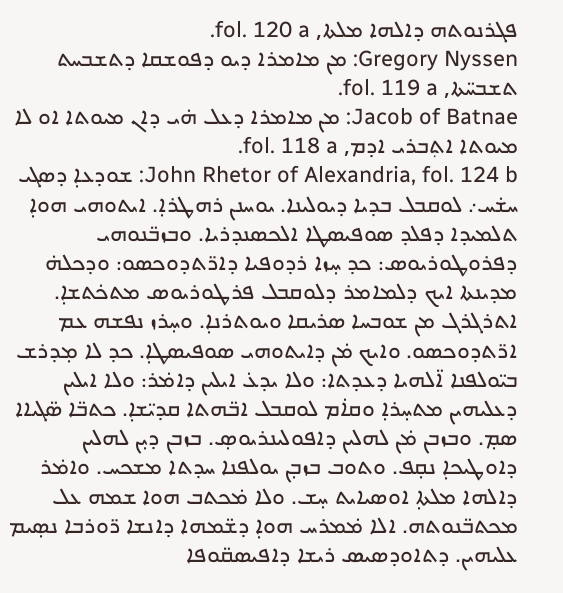ܦܓܪܢܘܬܗ ܕܐܠܗܐ ܡܠܬܐ, fol. 120 a.
Gregory Nyssen: ܡܢ ܡܐܡܪܐ ܕܝܘ ܕܦܘܫܩܐ ܕܬܫܒܚܬ ܬܫܒܚ̈ܬܐ, fol. 119 a.
Jacob of Batnae: ܡܢ ܡܐܡܪܐ ܕܥܠ ܗ̇ܝ ܕܐܢ ܡܝܘܬܐ ܐܘ ܠܐ ܡܝܘܬܐ ܐܬ݂ܒܪܝ ܐܕܡ, fol. 118 a.
John Rhetor of Alexandria, fol. 124 b: ܫܘܕܥܐ̣ ܕܣܓܝ ܚܫ̇ܚ܇ ܠܘܩܒܠ ܒܕܝܐ ܕܝܘܠܝܢܐ. ܝܘܚܢܢ ܪܗܛܪܐ̣. ܐܝܬܘܗܝ ܗܘܐ̣ ܬܠܡܝܕܐ ܕܦܠܕ ܣܘܦܝܣܛܐ ܐܠܟܣܢܕܪܝܐ. ܘܒܙܒ̈ܢܘܗܝ ܕܦܪܘܛܘܪܝܘܣ: ܟܕ ܚ̣ܙܐ ܪܕܘܦܝܐ ܕܐܪ̈ܬܕܘܟܣܘ: ܘܕܟܠܗ̇ ܡܕܝܢܬܐ ܐܝܟ ܕܠܡܐܡܪ ܕܠܘܩܒܠ ܦܪܛܘܪܝܘܣ ܡܬܟ̇ܬܫܐ̣. ܐܬܪܓܪܓ ܡܢ ܫܘܒܚܐ ܣܪܝܩܐ ܘܝܘܬܪܢܐ̣. ܘܚ̣ܪܙ ܢܦܫܗ ܥܡ ܐܪ̈ܬܕܘܟܣܘ. ܘܐܝܟ ܡ̇ܢ ܕܐܝܬܘܗܝ ܣܘܦܝܣܛܐ̣. ܟܕ ܠܐ ܡ̣ܕܪܫ ܒܝ̈ܘܠܦܢܐ ܐ̈ܠܗܝܐ ܕܥܕܬܐ: ܘܠܐ ܝܕܥ̇ ܐܝܠܝܢ ܕܐܡ̇ܪ: ܘܠܐ ܐܝܠܝܢ ܕܥܠܝܗܝܢ ܡܬܚ̣ܪܐ̣ ܘܩܐ̇ܡ ܠܘܩܒܠ ܐܒ̈ܗܬܐ ܩܕܝ̈ܫܐ̣. ܟܬܒ̈ܐ ܣ̈ܓܝܐܐ ܣܡ̣. ܘܒܙܒܢ ܡ̇ܢ ܠܗܠܝܢ ܕܐܦܘܠܝܢܪܝܘܣ̣. ܒܙܒܢ ܕܝ̣ܢ ܠܗܠܝܢ ܕܐܘܛܝܟܐ̣ ܢܩ̣ܦ. ܘܬܘܒ ܒܙܒ̣ܢ ܝܘܠܦܢܐ ܚܕܬܐ ܡܫܟܚ. ܘܐܡ̇ܪ ܕܐܠܗܐ ܡܠܬܐ̣ ܐܘܣܝܐܝܬ ܚ̣ܫ. ܘܠܐ ܡ̇ܟܬܒ ܗܘܐ ܫܡܗ ܥܠ ܡܟܬܒ̈ܢܘܬܗ. ܐܠܐ ܡ̇ܡܪܚ ܗܘܐ̣ ܕܫ̈ܡܗܐ ܕܐܢܫܐ ܪ̈ܘܪܒܐ ܢܣ̣ܝܡ ܥܠܝܗܝܢ. ܕܬܐܘܕܣܝܣ ܪܝܫܐ ܕܐܦܝܣܩ̈ܘܦܐ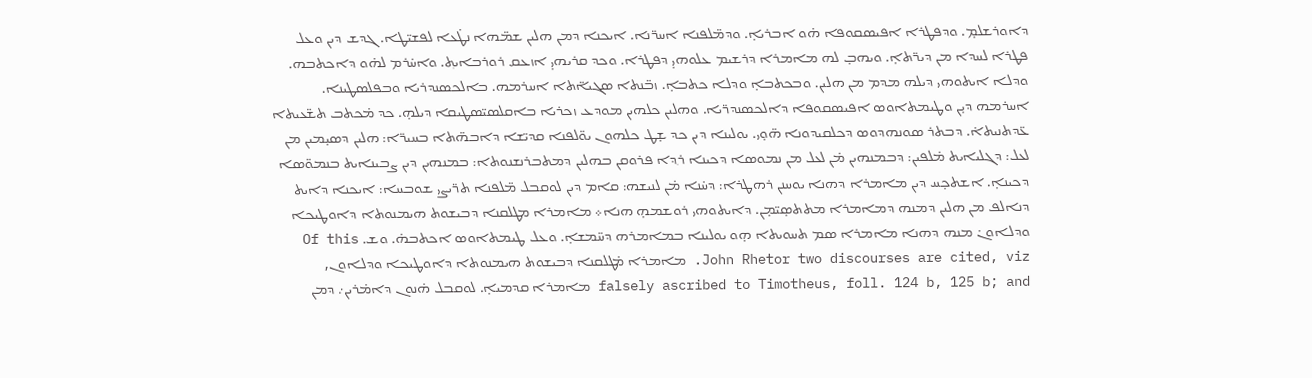ܕܐܘܪܫܠܡ̣. ܘܕܦܛܪܐ ܐܦܝܣܩܘܦܐ ܗ̇ܘ ܐܒܪܝܐ̣. ܘܕܡ̈ܠܦܢܐ ܐܚܪ̈ܢܐ. ܐܝܟܢܐ ܕܡܢ ܗܠܝܢ ܫܡ̈ܗܐ ܢܛ̇ܥܐ ܠܦܫܝ̈ܛܐ. ܓܕܫ ܕܝܢ ܘܥܠ ܦܛܪܐ ܠܚܕܐ ܡܢ ܕܝܪ̈ܬܐ̣. ܘܝܗܒ̣ ܠܗ ܡܐܡܪܐ ܕܪܫܝܡ ܥܠܘܗܝ̣ ܕܦܛܪܐ. ܘܟܕ ܩܪܝܗܝ̣ ܐܙܥܩ ܪܘܪܒܐܝܬ݂. ܘܐܚ̇ܪܡ ܠܗ̇ܘ ܕܐܟܬܒܗ. ܘܕܠܐ ܐܝܬܘܗܝ ܕܝܠܗ ܡܕܡ ܡܢ ܗܠܝܢ. ܘܒܟܬܒܐ̣ ܘܕܠܐ ܟܬܒܐ̣. ܙܒ̈ܢܬܐ ܣܓܝܐ̈ܬܐ ܐܚܪܡܗ. ܒܐܠܟܣܢܕܪܝܐ ܘܒܦܠܣܛܝܢܐ. ܐܚܪܡܗ ܕܝ̣ܢ ܘܛܝܡܬܐܘܣ ܐܦܝܣܩܘܦܐ ܕܐܠܟܣܢܕܪ̈ܝܐ. ܘܗܠܝܢ ܟܠܗܝܢ ܡܘܕܥ ܙܟܪܝܐ ܒܐܩܠܣܝ̈ܣܛܝܩܐ ܕܝܠܗ̣. ܟܕ ܡ̇ܟܬܒ ܬܫ̈ܥܝܬܐ ܥ̈ܕܬܢܝܬܐ̇. ܕܒܬܪ ܣܘܢܗܕܘܣ ܕܟܠܩܝܕܘܢܐ ܗ̈ܘ̣ܝ. ܝܘܠܝܢܐ ܕܝܢ ܟܕ ܫ̣ܛ ܟܠܗܘܢ ܝܘ̈ܠܦܢܐ ܩܕܝ̈ܫܐ ܕܐܒܗ̈ܬܐ ܒܚܝܪ̈ܐ: ܗܠܝܢ ܕܣܝ̣ܡܝܢ ܡܢ ܠܥܠ: ܕܓܠܝܐܝܬ ܡ̇ܠܦܝܢ: ܕܒܡܢܗܝܢ ܡ̇ܢ ܠܥܠ ܡܢ ܢܡܘܣܐ ܕܟܝܢܐ ܪ݂ܕܐ ܦܪܘܩܢ ܒܗܠܝܢ ܕܡܬܒܪܢܫܢܘܬܐ: ܒܡܢܗܝܢ ܕܝܢ ܨܒܝܢܐܝܬ ܒܢܡܘ̈ܣܐ ܕܟܝܢܐ̣. ܐܫܬܟ̣ܚ ܕܝܢ ܡܐܡܪܐ ܕܗܢܐ ܝܘܚܢܢ ܪܗܛܪܐ: ܕܚ̇ܢܐ ܡ̇ܢ ܠܢܝܫܗ: ܩܐܡ ܕܝܢ ܠܘܩܒܠ ܡ̈ܠܦܢܐ ܬܪ̈ܝܨܝ ܫܘܒܚܐ: ܐܝܟܢܐ ܕܐܝܬ ܕܢܐܠܦ ܡܢ ܗܠܝܢ ܕܡܢܗ ܕܡܐܡܪܐ ܡܬܬܣ̣ܝ̈ܡ̣ܢ. ܕܐܝܬܘܗܝ ܪܘܫܡܗ̣ ܗܢܐ܀ ܡܐܡܪܐ ܡܛܠܩܢܐ ܕܒܝܫܘܬ ܗܝܡܢܘܬܐ ܕܐܘܛܝܟܐ ܘܕܠܐܘܢ̇ ܡܢܗ ܕܗܢܐ ܡܐܡܪܐ ܣܡ ܬܚܘܝܬܐ ܗ̣ܘ ܝܘܠܝܢܐ ܒܡܐܡܪܗ ܕܚ̈ܡܫܐ̣. ܘܥܠ ܛܝܡܬܐܘܣ ܐܟܬܒܗ̇. ܘܫ. Of this John Rhetor two discourses are cited, viz. ܡܐܡܪܐ ܡ̇ܛܠܩܢܐ ܕܒܝܫܘܬ ܗܝܡܢܘܬܐ ܕܐܘܛܝܟܐ ܘܕܠܐܘܢ, falsely ascribed to Timotheus, foll. 124 b, 125 b; and ܡܐܡܪܐ ܩܕܡܝܐ̣. ܠܘܩܒܠ ܗ̇ܢܘܢ ܕܐܡ̇ܪܝܢ܇ ܕܡܢ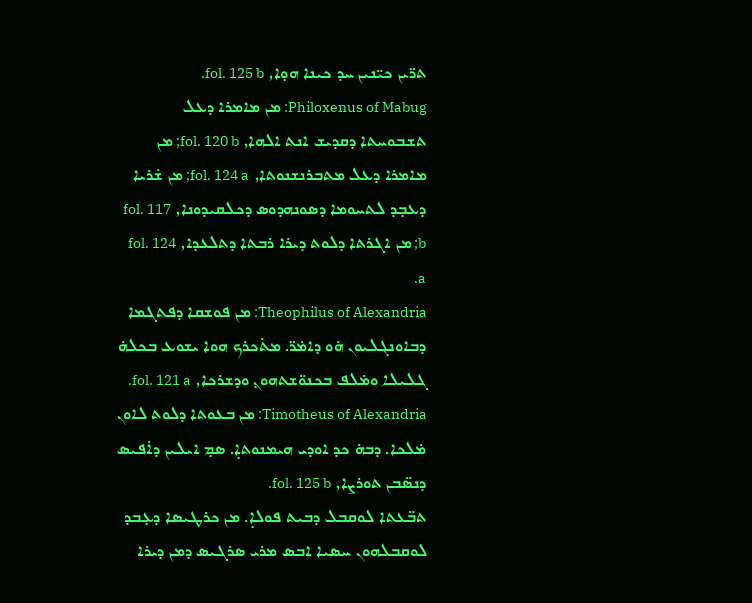ܬܪ̈ܝܢ ܟܝ̈ܢܝܢ ܚܕ ܟܝܢܐ ܗܘ̣ܐ, fol. 125 b.
Philoxenus of Mabug: ܡܢ ܡܐܡܪܐ ܕܥܠ ܬܫܒܘܚܬܐ ܕܩܕܝܫ ܐܢܬ ܐܠܗܐ, fol. 120 b; ܡܢ ܡܐܡܪܐ ܕܥܠ ܡܬܒܪܢܫܢܘܬܐ, fol. 124 a; ܡܢ ܫ̇ܪܝܐ ܕܥܒ̣ܕ ܠܬܚܘܡܐ ܕܣܘܢܗܕܘܣ ܕܟܠܩܝܕܘܢܐ, fol. 117 b; ܡܢ ܐܓܪܬܐ ܕܠܘܬ ܕܝܪܐ ܪܒܬܐ ܕܬܠܥܕܐ, fol. 124 a.
Theophilus of Alexandria: ܡܢ ܦܘܫܩܐ ܕܦܬܓܡܐ ܕܒܐܘܢܓܠܝܘܢ ܗ̇ܘ ܕܐܡ̇ܪ̈. ܡܬ̇ܟܪܟ ܗܘܐ ܝܫܘܥ ܒܟܠܗ̇ ܓܠܝܠܐ ܘܡ̇ܠܦ ܒܟܢܘ̈ܫܬܗܘܢ̣ ܘܕܫܪܟܐ, fol. 121 a.
Timotheus of Alexandria: ܡܢ ܒܥܘܬܐ ܕܠܘܬ ܠܐܘܢ ܡ̇ܠܟܐ. ܕܒܗ̇ ܟܕ ܐܘܕܝ ܗܝܡܢܘܬܐ̣. ܣܡ̣ ܐܝܠܝܢ ܕܐ̇ܦܝܣ ܕܢܣ̈ܒܢ ܬܘܪܨܐ, fol. 125 b.
ܬܒ̈ܥܬܐ ܠܘܩܒܠ ܕܒܝܬ ܦܘܠܐ̣. ܡܢ ܟܪܛܝܣܐ ܕܥ̣ܒܕ ܠܘܩܒܠܗܘܢ ܚܣܝܐ ܐܒܣ ܡܪܝ ܣܪܓܝܣ ܕܡܢ ܕܝܪܐ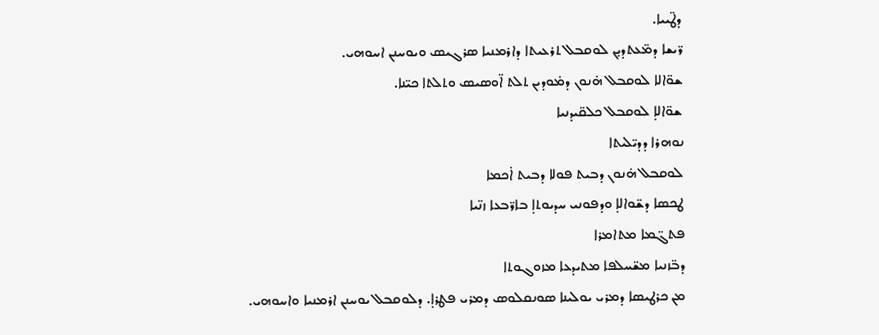ܕܛ̈ܝܝܐ.
ܪ̈ܝܫܐ ܕܡ̈ܥܬܕܝ̣ܢ ܠܘܩܒܠ ܬܪܥܝܬܐ ܕܐܪܡܢܝܐ ܣܪܓܝܣ ܘܝܘܚܢܢ ܐܚܘܗܝ.
ܫܘ̈ܐܠܐ ܠܘܩܒܠ ܗ̇ܢܘܢ ܕܡ̇ܘܕܝܢ ܬܠܬ ܐ̈ܘܣܝܣ ܘܬܠܬܐ ܟܝ̈ܢܐ.
ܫܘ̈ܐܠܐ̣ ܠܘܩܒܠ ܟܠܩ̈ܝܕܢܝܐ
ܢܘܗܪܐ ܕܕܝ̈ܠܝܬܐ
ܠܘܩܒܠ ܗ̇ܢܘܢ ܕܒܝܬ ܦܘܠܐ ܕܒܝܬ ܐ̇ܟܡܐ
ܛܟܣܐ ܕܫ̈ܘܐܠܐ̣ ܘܕܦܘܢܝ ܚܕܝܘܬܐ̣ ܒܐܪ̈ܒܥܐ ܙܢ̈ܝܐ
ܦܬܓ̈ܡܐ ܡܬܐܡܪܐ
ܕܒ̈ܙܢܝܐ ܡܫ̈ܚܠܦܐ ܡܬܝܕܥܐ ܡܙܘܓܘܬܐ
ܡܢ ܟܪܛܝܣܐ ܕܡܪܝ ܝܘܠܝܢܐ ܣܘܢܩܠܘܣ ܕܡܪܝ ܦܛܪܐ̣. ܕܠܘܩܒܠ ܝܘܚܢܢ ܐܪܡܢܝܐ ܘܐܚܘܗܝ.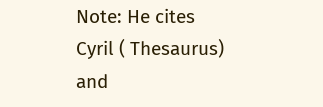Note: He cites Cyril ( Thesaurus) and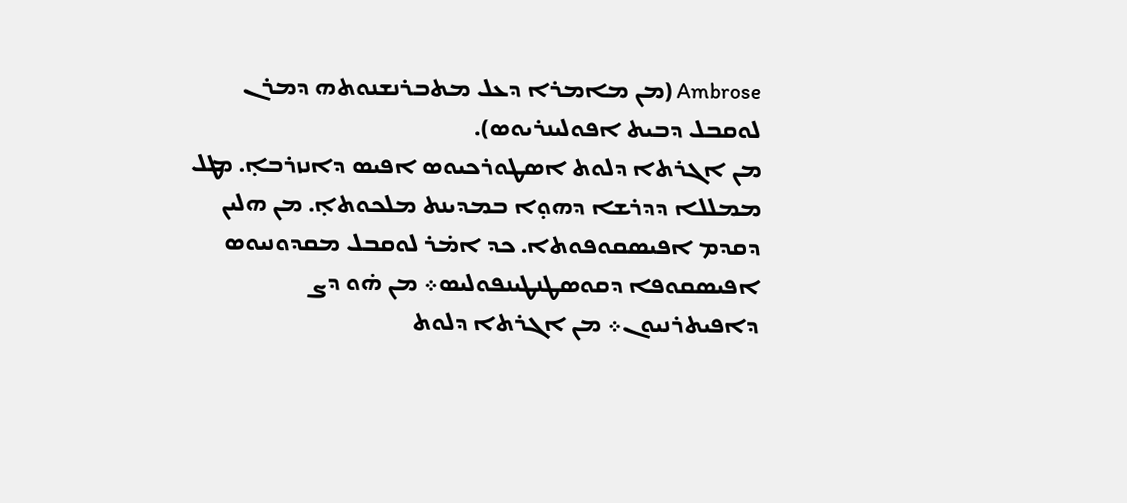Ambrose (ܡܢ ܡܐܡܪܐ ܕܥܠ ܡܬܒܪܢܫܢܘܬܗ ܕܡܪܢ ܠܘܩܒܠ ܕܒܝܬ ܐܦܘܠܝܢܪܝܘܣ).
ܡܢ ܐܓܪܬܐ ܕܠܘܬ ܐܣܛܘܪܟܝܘܣ ܐܦܝܣ ܕܐܢܙܪܒܐ̣. ܡܛܠ ܡܡܠܠܐ ܕܕܪܫܐ ܕܗܘ̣ܐ ܒܡܕܝܢܬ ܡܠܟܘܬܐ̣. ܡܢ ܗܠܝܢ ܕܩܕܡ ܐܦܝܣܩܘܦܘܬܐ. ܟܕ ܐܡ̇ܪ ܠܘܩܒܠ ܡܩܕܘܢܝܘܣ ܐܦܝܣܩܘܦܐ ܕܩܘܣܛܢܛܝܢܦܘܠܝܣ܀ ܡܢ ܗ̇ܘ ܕܨ ܕܐܦܝܬܪܢܝܘܢ܀ ܡܢ ܐܓܪܬܐ ܕܠܘܬ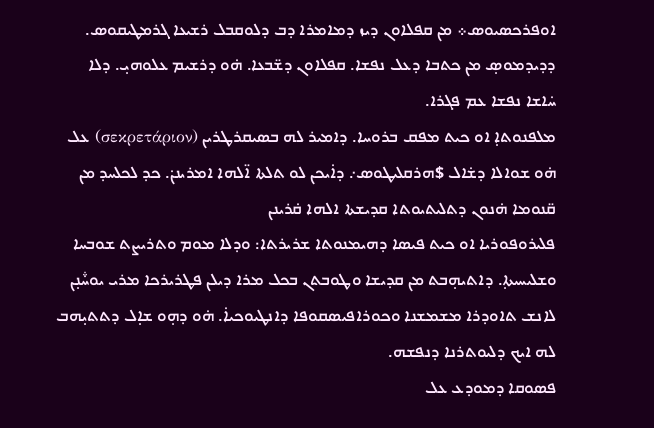ܐܘܦܪܟܣܝܘܣ܀ ܡܢ ܩܦܠܐܘܢ ܕܝܙ ܕܡܐܡܪܐ ܕܒ ܕܠܘܩܒܠ ܪܫܝܥܐ ܓܪܡܛܝܩܘܣ.
ܕܕܝܕܡܘܣ̣ ܡܢ ܟܬܒܐ ܕܥܠ ܢܦܫܐ. ܩܦܠܐܘܢ ܕܫ̈ܒܥܐ. ܗ̇ܘ ܕܪܫܝܡ ܥܠܘܗܝ̣. ܕܠܐ ܚ̇ܐܫܐ ܢܦܫܐ ܥܡ ܦܓܪܐ.
ܡܠܦܢܘܬܐ̣ ܐܘ ܟܝܬ ܡܦܩ ܒܪܘܚܐ. ܕܐܡܝܪ ܠܗ ܒܣܝܩܪܛܪܝܢ (σεκρετάριον) ܥܠ ܗ̇ܘ ܫܘܐܠܐ ܕܫ̇ܐܠ $ܗܪܩܠܝܛܘܣ܇ ܕܐ̇ܝܟܢ ܠܘ ܬܠܬܐ ܐ̈ܠܗܐ ܐܡܪܝܢܢ̇. ܟܕ ܠܟܠܚܕ ܡܢ ܩ̈ܢܘܡܐ ܗ̇ܢܘܢ ܕܬܠܝܬܝܘܬܐ ܩܕܝܫܬܐ ܐܠܗܐ ܩ̇ܪܝܢܢ
ܦܠܝܪܘܦܘܪܝܐ ܐܘ ܟܝܬ ܦܝܣܐ ܕܗܝܡܢܘܬܐ ܫܪܝܪܬܐ: ܘܕܠܐ ܡܘܡ ܘܬܪܝܨܬ ܫܘܒܚܐ ܘܫܠܝܚܝܬܐ̣. ܕܐܬܝܗ̣ܒܬ ܡܢ ܩܕܝܫܐ ܘܛܘܒܬܢ ܒܟܠ ܡܪܐ ܕܝܠܢ ܦܛܪܝܪܟܐ ܡܪܝ ܝܘܚ̇݅ܢ̣ܢ ܠܐܢܫ ܬܐܘܕܪܐ ܡܫܡܫܢܐ ܘܟܘܪܐܦܝܣܩܘܦܐ ܕܐܢܛܝܘܟܝܐ̇. ܗ̇ܘ ܕܗ̣ܘ ܫܐ̣ܠ ܕܬܬܝ̣ܗܒ ܠܗ ܐܝܟ ܕܠܝܘܬܪܢܐ ܕܢܦܫܗ.
ܦܣܘܩܐ ܕܡܘܕܥ ܥܠ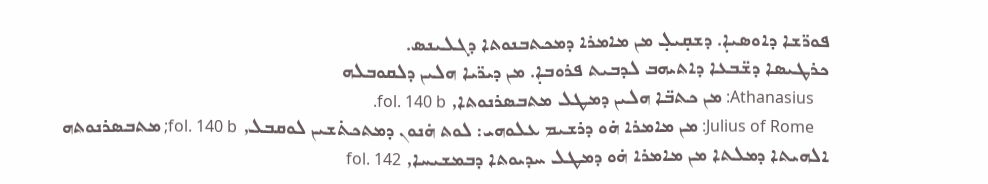ܦܘܪ̈ܫܐ ܕܐܘܣܝܐ̣. ܕܫܩ̣ܝܠ̣ ܡܢ ܡܐܡܪܐ ܕܡܟܬܒܢܘܬܐ ܕܓܠܝܢܣ.
ܟܪܛܝܣܐ ܕܫ̈ܒܥܐ ܕܐܬܝܗܒ ܠܕܒܝܬ ܦܪܘܒܐ̣. ܡܢ ܕܝܪ̈ܝܐ ܗܠܝܢ ܕܠܩܘܒܠܗ
    Athanasius: ܡܢ ܟܬܒ̈ܐ ܗܠܝܢ ܕܡܛܠ ܡܬܒܣܪܢܘܬܐ, fol. 140 b.
    Julius of Rome: ܡܢ ܡܐܡܪܐ ܗ̇ܘ ܕܪܫܝܡ ܥܠܘܗܝ: ܠܘܬ ܗ̇ܢܘܢ ܕܡܬܟܬ̇ܫܝܢ ܠܘܩܒܠ, fol. 140 b; ܡܬܒܣܪܢܘܬܗ ܐܠܗܝܬܐ ܕܡܠܬܐ ܡܢ ܡܐܡܪܐ ܗ̇ܘ ܕܡܛܠ ܚܕܝܘܬܐ ܕܒܡܫܝܚܐ, fol. 142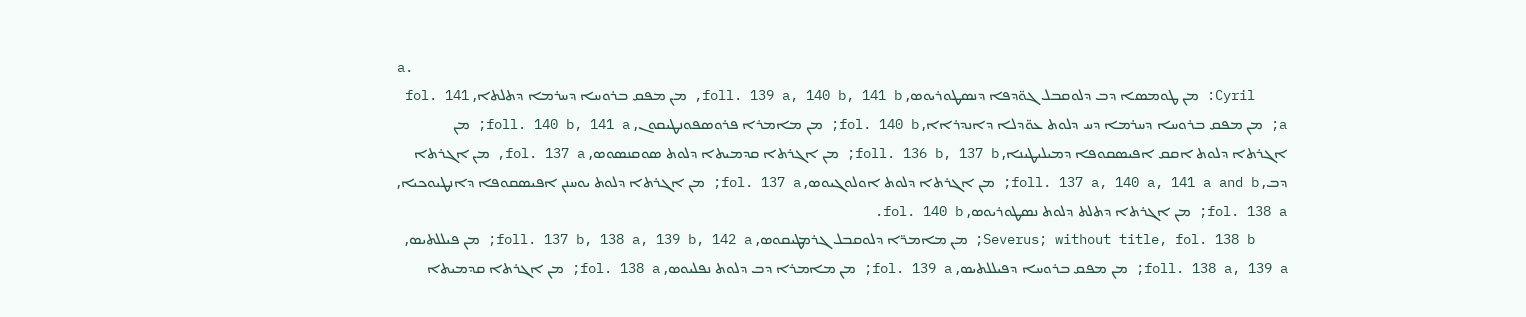a.
    Cyril: ܡܢ ܛܘܡܣܐ ܕܒ ܕܠܘܩܒܠ ܓܘ̈ܕܦܐ ܕܢܣܛܘܪܝܘܣ, foll. 139 a, 140 b, 141 b, ܡܢ ܡܦܩ ܒܪܘܚܐ ܕܚܪܡܐ ܕܬܠܬܐ, fol. 141 a; ܡܢ ܡܦܩ ܒܪܘܚܐ ܕܚܪܡܐ ܕܚ ܕܠܘܬ ܥܘ̈ܕܠܐ ܕܐܢܕܪܐܐ, fol. 140 b; ܡܢ ܡܐܡܪܐ ܦܪܘܣܦܘܢܛܝܩܘܢ, foll. 140 b, 141 a; ܡܢ ܐܓܪܬܐ ܕܠܘܬ ܐܩܩ ܐܦܝܣܩܘܦܐ ܕܡܝܠܝܛܝܢܐ, foll. 136 b, 137 b; ܡܢ ܐܓܪܬܐ ܩܕܡܝܬܐ ܕܠܘܬ ܣܘܩܢܣܘܣ, fol. 137 a, ܡܢ ܐܓܪܬܐ ܕܒ, foll. 137 a, 140 a, 141 a and b; ܡܢ ܐܓܪܬܐ ܕܠܘܬ ܐܘܠܘܓܝܘܣ, fol. 137 a; ܡܢ ܐܓܪܬܐ ܕܠܘܬ ܝܘܚܢܢ ܐܦܝܣܩܘܦܐ ܕܐܢܛܝܘܟܝܐ, fol. 138 a; ܡܢ ܐܓܪܬܐ ܕܬܠܬ ܕܠܘܬ ܢܣܛܘܪܝܘܣ, fol. 140 b.
    Severus; without title, fol. 138 b; ܡܢ ܡܐܡܪ̈ܐ ܕܠܘܩܒܠ ܓܪܡܛܝܩܘܣ, foll. 137 b, 138 a, 139 b, 142 a; ܡܢ ܦܝܠܠܬܝܣ, foll. 138 a, 139 a; ܡܢ ܡܦܩ ܒܪܘܚܐ ܕܦܝܠܠܬܝܣ, fol. 139 a; ܡܢ ܡܐܡܪܐ ܕܒ ܕܠܘܬ ܢܦܠܝܘܣ, fol. 138 a; ܡܢ ܐܓܪܬܐ ܩܕܡܝܬܐ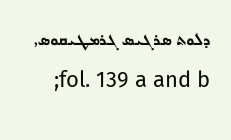ܕܠܘܬ ܣܪܓܝܣ ܓܪܡܛܝܩܘܣ, fol. 139 a and b;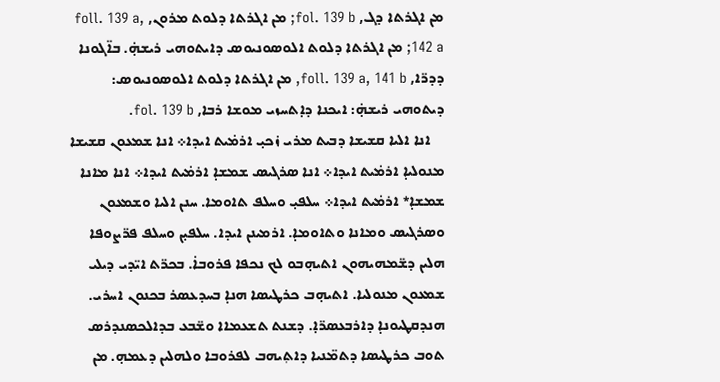ܡܢ ܐܓܪܬܐ ܕܓ, fol. 139 b; ܡܢ ܐܓܪܬܐ ܕܠܘܬ ܡܪܘܢ, foll. 139 a, 142 a; ܡܢ ܐܓܪܬܐ ܕܠܘܬ ܐܠܘܣܘܢܝܘܣ ܕܐܝܬܘܗܝ ܪܝܫܗ̣̇. ܒܐ̈ܓܘܢܐ ܕܕܪ̈ܐ, foll. 139 a, 141 b, ܡܢ ܐܓܪܬܐ ܕܠܘܬ ܐܠܘܣܘܢܝܘܣ: ܕܝܬܘܗܝ ܪܝܫܗ̣̇: ܐܝܟܢܐ ܕܐ̣ܬܚܙܝ ܡܘܫܐ ܪܒܐ, fol. 139 b.
    ܐܢܐ ܐܠܝܐ ܩܫܝܫܐ ܕܒܝܬ ܡܪܝ ܙ̇ܟܝ̣ ܐܪܡ̇ܝܬ ܐܝܕܐ܀ ܐܢܐ ܫܡܥܘܢ ܩܫܝܫܐ ܡܢܘܠܝܐ̣ ܐܪܡ̇ܝܬ ܐܝܕܐ܀ ܐܢܐ ܣܪܓܝܣ ܫܡܫܐ̣ ܐܪܡ̇ܝܬ ܐܝܕܐ܀ ܐܢܐ ܡܐܢܐ ܫܡܫܐ̣* ܐܪܡ̇ܝܬ ܐܝܕܐ܀ ܚܠܦܝ̣ ܘܚܠܦ ܬܐܘܡܐ. ܚܢܢ ܐܠܝܐ ܘܫܡܥܘܢ ܘܣܪܓܝܣ ܘܡܐܢܐ ܘܬܐܘܡܐ̣. ܐܪܡܝܢܢ ܐܝܕܐ. ܚܠܦܝ̣ܢ ܘܚܠܦ ܦܪ̈ܨܘܦܐ ܗܠܝܢ ܕܫ̈ܡܗܝܗܘܢ ܐܬܝܗ̣ܒܘ ܠܟ ܢܟܦܐ ܦܪܘܒܐ̇. ܒܟܪ̈ܬ ܐܝ̈ܕܝ ܕܝܠܝ ܫܡܥܘܢ ܡܢܘܠܝܐ. ܐܬܝܗ̣ܒ ܟܪܛܝܣܐ ܗܢܐ̣ ܒܚܕܥܣܪ ܒܟܢܘܢ ܐܚܪܝ. ܗܢܕܩܛܝܘܢܐ̣ ܕܐܪܒܥܣܪ̈ܐ̣. ܕܫܢܬ ܬܫܥܡܐܐ ܘܫ̈ܒܥ ܒܕܐܠܟܣܢܕܪܣ
ܬܘܒ ܟܪܛܝܣܐ ܕܬܡ̈ܢܝܐ ܕܐܬ݂ܝܗܒ ܠܦܪܘܒܐ ܘܠܗܠܝܢ ܕܥܡܗ̣. ܡܢ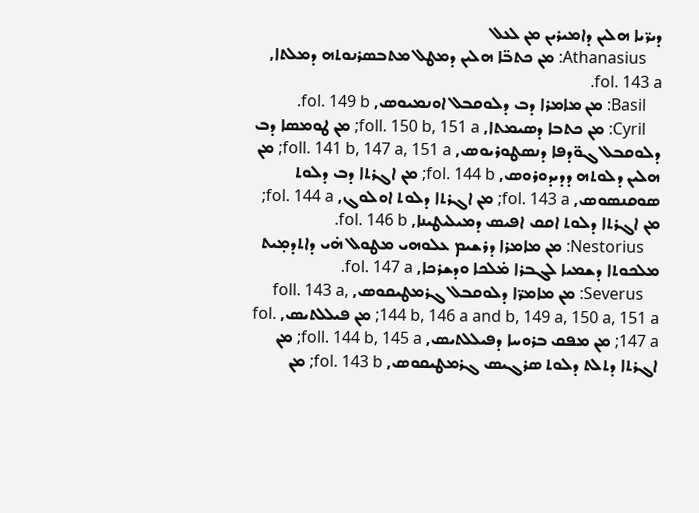ܕܝܪ̈ܝܐ ܗܠܝܢ ܕܐܡܝܪܝܢ ܡܢ ܠܥܠ
    Athanasius: ܡܢ ܟܬܒ̈ܐ ܗܠܝܢ ܕܡܛܠ ܡܬܒܣܪܢܘܬܗ ܕܡܠܬܐ, fol. 143 a.
    Basil: ܡܢ ܡܐܡܪܐ ܕܒ ܕܠܘܩܒܠ ܐܘܢܡܝܘܣ, fol. 149 b.
    Cyril: ܡܢ ܟܬܒܐ ܕܣܝܡܬܐ, foll. 150 b, 151 a; ܡܢ ܛܘܡܣܐ ܕܒ ܕܠܘܩܒܠ ܓܘ̈ܕܦܐ ܕܢܣܛܘܪܝܘܣ, foll. 141 b, 147 a, 151 a; ܡܢ ܗܠܝܢ ܕܠܘܬܗ ܕܕܝܕܘܪܘܣ, fol. 144 b; ܡܢ ܐܓܪܬܐ ܕܒ ܕܠܘܬ ܣܘܩܢܣܘܣ, fol. 143 a; ܡܢ ܐܓܪܬܐ ܕܠܘܬ ܐܘܠܘܓ, fol. 144 a; ܡܢ ܐܓܪܬܐ ܕܠܘܬ ܐܩܩ ܐܦܝܣ ܕܡܝܠܝܛܝܢܐ, fol. 146 b.
    Nestorius: ܡܢ ܡܐܡܪܐ ܕܪܫܝܡ ܥܠܘܗܝ ܡܛܘܠ ܗ̇ܝ ܕܐܬܕܡ̣ܝܬ ܡܠܟܘܬܐ ܕܫܡܝܐ ܠܓܒܪܐ ܡ̇ܠܟܐ ܘܕܫܪܟܐ, fol. 147 a.
    Severus: ܡܢ ܡܐܡܪ̈ܐ ܕܠܘܩܒܠ ܓܪܡܛܝܩܘܣ, foll. 143 a, 144 b, 146 a and b, 149 a, 150 a, 151 a; ܡܢ ܦܝܠܠܬܝܣ, fol. 147 a; ܡܢ ܡܦܩ ܒܪܘܚܐ ܕܦܝܠܠܬܝܣ, foll. 144 b, 145 a; ܡܢ ܐܓܪܬܐ ܕܬܠܬ ܕܠܘܬ ܣܪܓܝܣ ܓܪܡܛܝܩܘܣ, fol. 143 b; ܡܢ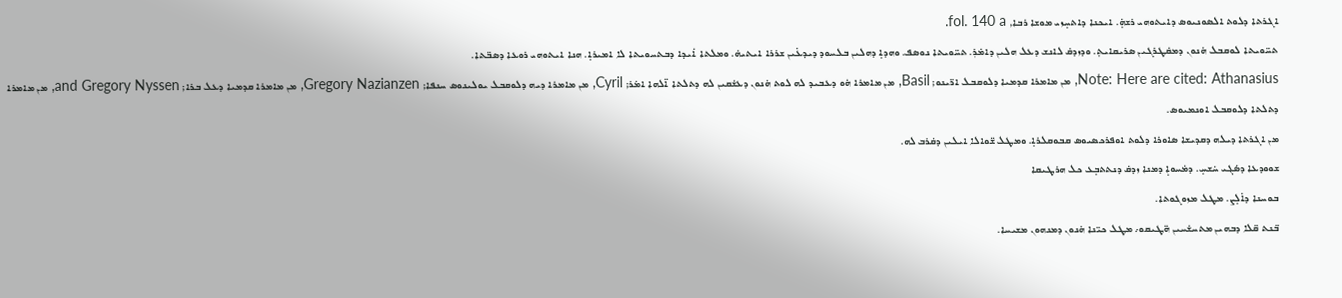ܐܓܪܬܐ ܕܠܘܬ ܐܠܣܘܢܝܘܣ ܕܐܝܬܘܗܝ ܪܫܗ̣̇. ܐܝܟܢܐ ܕܐܬܚ̣ܙܝ ܡܘܫܐ ܪܒܐ, fol. 140 a.
ܬܚ̈ܘܝܬܐ ܠܘܩܒܠ ܗ̇ܢܘܢ ܕܡܩ̇ܛܪܓܝܢ ܣܪܝܩܐܝܬ݂. ܘܕܙܕܩ̇ ܠܐܢܫ ܕܥܠ ܗܠܝܢ ܕܐܡ̇ܪ݂. ܬܚ̈ܘܝܬܐ ܢܘܣܦ. ܘܗܕܐ̣ ܕܗܠܝܢ ܒܠܚܘܕ ܕܝܕܥ̇ܝܢ ܫܪܪܐ ܐܝܬܝܗ̇. ܘܡܠܬܐ ܐ̇ܝܕܐ ܕܒܬܚܘܝܬܐ ܠܐ ܐܡܝܪܐ̣. ܗܢܐ ܐܝܬܘܗܝ ܪܘܥܐ ܕܣܒ̈ܬܐ.
Note: Here are cited: Athanasius, ܡܢ ܡܐܡܪܐ ܩܕܡܝܐ ܕܠܘܩܒܠ ܐܪ̈ܝܢܘ; Basil, ܡܢ ܡܐܡܪܐ ܗ̇ܘ ܕܥܒܝܕ ܠܗ ܠܘܬ ܗ̇ܢܘܢ ܕܥܫ̇ܩܝܢ ܠܗ ܕܬܠܬܐ ܐ̈ܠܗܐ ܐܡ̇ܪ; Cyril, ܡܢ ܡܐܡܪܐ ܕܝܗ ܕܠܘܩܒܠ ܝܘܠܝܢܘܣ ܚܢܦܐ; Gregory Nazianzen, ܡܢ ܡܐܡܪܐ ܩܕܡܝܐ ܕܥܠ ܒܪܐ; and Gregory Nyssen, ܡܢ ܡܐܡܪܐ ܕܬܠܬܐ ܕܠܘܩܒܠ ܐܘܢܡܝܘܣ.
ܡܢ ܐܓܪܬܐ ܕܝܠܗ ܕܩܕܝܫܐ ܣܐܘܪܐ ܕܠܘܬ ܐܘܦܪܟܣܝܘܣ ܩܒܘܩܠܪܐ̣. ܘܡܛܠ ܫ̈ܘܐܠܐ ܐܝܠܝܢ ܕܩ̇ܪܒ ܠܗ.
ܫܘܘܕܥܐ ܕܣ̇ܓܝ ܚ̇ܫܚ̣. ܕܡ̇ܚܘܐ̣ ܕܡܢܐ ܙܕܩ̇ ܕܢܬܬܒ̣ܥ ܟܠ ܗܪܛܝܩܐ
ܒܘܚܢܐ ܕܐ̇ܠ̣ܨ. ܡܛܠ ܡܙܘܓܘܬܐ.
ܒ̈ܢܬ ܩ̈ܠܐ ܕܒܗܝܢ ܡܬܚܫ̇ܚܝܢ ܗ̈ܛܝܩܘ܇ ܡܛܠ ܟܝ̈ܢܐ ܗ̇ܢܘܢ ܕܡܢܗܘܢ ܡܫܝܚܐ.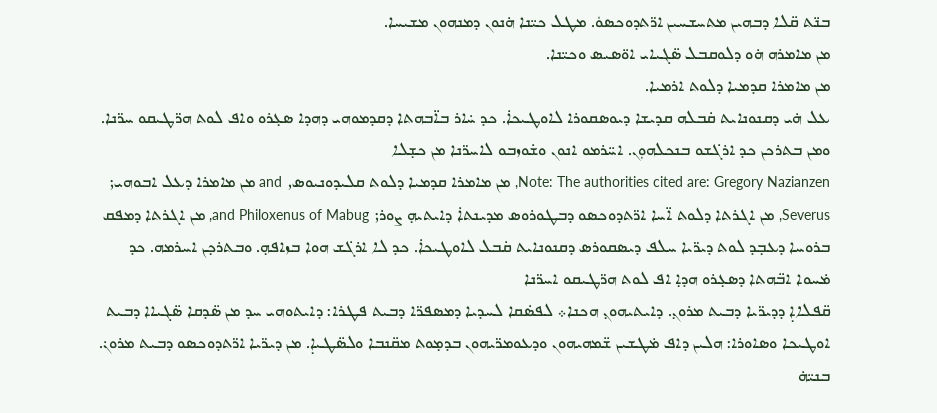ܒܢ̈ܬ ܩ̈ܠܐ ܕܒܗܝܢ ܡܬܚܫܚܝܢ ܐܪ̈ܬܕܘܟܣܘܿ. ܡܛܠ ܟܝ̈ܢܐ ܗ̇ܢܘܢ ܕܡܢܗܘܢ ܡܫܝܚܐ.
ܡܢ ܡܐܡܪܗ ܗ̇ܘ ܕܠܘܩܒܠ ܣ̈ܓܝܐܝ ܐܘ̈ܣܝܣ ܘܟܝ̈ܢܐ.
ܡܢ ܡܐܡܪܐ ܩܕܡܝܐ ܕܠܘܬ ܐܪܡܝܐ.
ܥܠ ܗ̇ܝ ܕܩܢܘܢܐܝܬ ܩ̇ܒܠܗ ܩܕܝܫܐ ܕܝܘܣܩܘܪܐ ܠܐܘܛܝܟܐ̇. ܟܕ ܚ̇ܐܪ ܒܐ̈ܒܗܬܐ ܕܩܕܡܘܗܝ ܕܗܕܐ ܣܥ̣ܪܘ ܘܐܦ ܠܘܬ ܗܪ̈ܛܝܩܘ ܚܪ̈ܢܐ. ܘܡܢ ܒܬܪܟܢ ܟܕ ܐܪܓ̇ܫܘ ܒܢܟܠܗܘܼܢ. ܐܚ̈ܪܡܘ ܐܢܘܢ ܘܫ̇ܘܙܒܘ ܠܐܚܪ̈ܢܐ ܡܢ ܟܫ̣ܠܐ
Note: The authorities cited are: Gregory Nazianzen, ܡܢ ܡܐܡܪܐ ܩܕܡܝܐ ܕܠܘܬ ܩܠܝܕܘܢܝܘܣ, and ܡܢ ܡܐܡܪܐ ܕܥܠ ܐܒܘܗܝ; Severus, ܡܢ ܐܓܪܬܐ ܕܠܘܬ ܐ̈ܚܐ ܐܪ̈ܬܕܘܟܣܘ ܕܒܛܘܪܘܣ ܡܕܝܢܬܐ̇ ܕܐܝܬܝܗ̣ ܨܘܪ; and Philoxenus of Mabug, ܡܢ ܐܓܪܬܐ ܕܡܦܩ ܒܪܘܚܐ ܕܥܒ̣ܕ ܠܘܬ ܕܝܪ̈ܝܐ ܚܠܦ ܕܝܣܩܘܪܣ ܕܩܢܘܢܐܝܬ ܩ̇ܒܠ ܠܐܘܛܝܟܐ̇. ܟܕ ܠܐ ܐܪܓ̇ܫ ܗܘܐ ܒܙܐܦܗ̣. ܘܒܬܪܟ̣ܢ ܐܚܪܡܗ. ܟܕ ܡ̇ܚܘܐ ܐܒ̈ܗܬܐ ܕܣܥ̣ܪܘ ܗܕܐ̣ ܐܦ ܠܘܬ ܗܪ̈ܛܝܩܘ ܐܚܪ̈ܢܐ
ܩ̈ܦܠܐܐ̣ ܕܕܝܪ̈ܝܐ ܕܒܝܬ ܡܪܘܢ̣. ܕܐܝܬܝܗܘܢ̣ ܗܟܢܐ܀ ܠܦܣ̇ܩܐ ܠܚܕܝܐ ܕܡܣܦܪ̈ܐ ܕܒܝܬ ܦܛܪܐ: ܕܐܝܬܘܗܝ ܚܕ ܡܢ ܣ̈ܕܩܐ ܣ̈ܓܝܐܐ ܕܒܝܬ ܐܘܛܝܟܐ ܘܣܐܘܪܐ: ܗܠܝܢ ܕܐܦ ܡ̇ܛܫܝܢ ܫ̈ܡܗܝܗܘܢ ܘܕܥܘܡܪ̈ܝܗܘܢ ܒܕܡ̣ܘܬ ܡܩ̈ܢܒܐ ܘܠܣ̈ܛܝܐ̣. ܡܢ ܕܝܪ̈ܝܐ ܐܪ̈ܬܕܘܟܣܘ ܕܒܝܬ ܡܪܘܢ̇. ܒܢܝ̈ܗ̇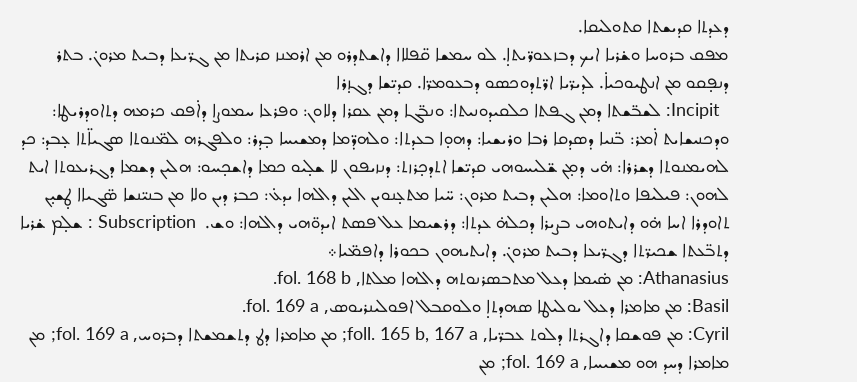ܕܥܕܬܐ ܩܕܝܫܬܐ ܩܬܘܠܝܩܐ.
ܡܦܩ ܒܪܘܚܐ ܘܫ̇ܪܝܐ ܐܝܟ ܕܒܙܥܘܪ̈ܝܬܐ̣. ܠܘ ܚܡܫܐ ܩ̈ܦܠܐܐ ܕܐܫܬܕܪܘ ܡܢ ܐܪܡܢܙ ܩܪܝܬܐ ܡܢ ܓܪ̈ܝܥܐ ܕܒܝܬ ܡܪܘܢ̇. ܒܬܪ ܕܢܦ̣ܩܘ ܡܢ ܐܢܛܝܘܟܝܐ̇. ܠܕܝܪ̈ܝܐ ܐܪ̈ܬܕܘܟܣܘ ܕܒܥܘܡܪ̈ܐ. ܩܕܝ̈ܫܐ ܕܓܙ̣ܪܐ
  Incipit: ܠܫܒ̈ܫܬܐ ܕܡܢ ܓܦܬܐ ܟܠܩܝܕܘܢܝܬܐ: ܘܢܒ̈ܓܐ ܕܡܢ ܥܩܪܐ ܕܠܐܘܢ: ܘܦܪܥܐ ܚܡܘܨܐ ܕܐ̇ܦܩ ܟܪܡܗ ܕܬܐܘܕܪܝܛܐ: ܘܕܟܢܝܫܐܝܬ ܐ̇ܡܪ: ܒ̈ܢܝܐ ܕܣܕܩܐ ܪܒܐ ܘܪܝܫܝܐ: ܕܗܘ̣ܐ ܒܥܕܬܐ: ܘܠܗܕ̈ܡܐ ܕܡܫܝܚܐ ܒ̣ܕܪ: ܘܠܦܓܪܗ ܠܡ̈ܢܘܬܐ ܣܓܝܐ̈ܬܐ ܥ̣ܒܕ: ܟܕ ܠܗܝܡܢܘܬܐ ܕܫܪܪܐ: ܗ̇ܝ ܕܡ̣ܢ ܫ̈ܠܝܚܘܗܝ ܩܕܝ̈ܫܐ ܐܬܕܟ̣ܪܙܬ: ܕܢܙܝܦܘܢ ܠܐ ܫܠ̣ܝܘ ܟܡܐ ܕܐܫܟ̣ܚܘ: ܗܠܝܢ ܕܫܡܐ ܕܓܪܝܥܘܬܐ ܐܝܬ ܠܗܘܢ: ܦܝܠܝܦܐ ܘܬܐܘܡܐ: ܗܠܝܢ ܕܒܝܬ ܡܪܘܢ: ܚ̈ܝܐ ܡܬܥ̣ܢܘܝܢ ܐܠܝܢ ܕܐܠܗܐ ܝܕܥ̇: ܟܒܪ ܕܝܢ ܘܠܐ ܡܢ ܒܢܝ̈ܢܫܐ ܣ̈ܓܝܐܐ ܛ̣ܫܝ̣ܢ ܬܐܘܕܪܐ ܐܚܐ ܗ̇ܘ ܕܐܝܬܘܗܝ ܒܨܝܪܐ ܕܟܠܗ̇ ܥܕܬܐ: ܕܪܫܝܡܐ ܥܠ ܦܣܬ ܐܝܕܘ̈ܗܝ ܕܐܠܗܐ: ܘܫ.  Subscription : ܫܠ̣ܡ ܫ̇ܪܝܐ ܕܬܒ̈ܥܬܐ ܫܟܝܪ̈ܬܐ ܕܓܪ̈ܝܥܐ ܕܒܝܬ ܡܪܘܢ̇. ܕܐܝܬܝܗܘܢ ܒܟܘܪܐ ܕܐܦܡ̈ܝܐ܀
Athanasius: ܡܢ ܣ̇ܝܡܐ ܕܥܠ ܡܬܒܣܪܢܘܬܗ ܕܐܠܗܐ ܡܠܬܐ, fol. 168 b.
Basil: ܡܢ ܡܐܡܪܐ ܕܥܠ ܝܘܠܝܛܐ ܣܗܕܬܐ̣ ܘܠܘܩܒܠ ܐܦܘܠܝܢܪܝܘܣ, fol. 169 a.
Cyril: ܡܢ ܦܘܫܩܐ ܕܐܓܪܬܐ ܕܠܘܬ ܥܒܪ̈ܝܐ, foll. 165 b, 167 a; ܡܢ ܡܐܡܪܐ ܕܛ ܕܬܫܡܫܬܐ ܕܒܪܘܚ, fol. 169 a; ܡܢ ܡܐܡܪܐ ܕܚܕ ܗܘ ܡܫܝܚܐ, fol. 169 a; ܡܢ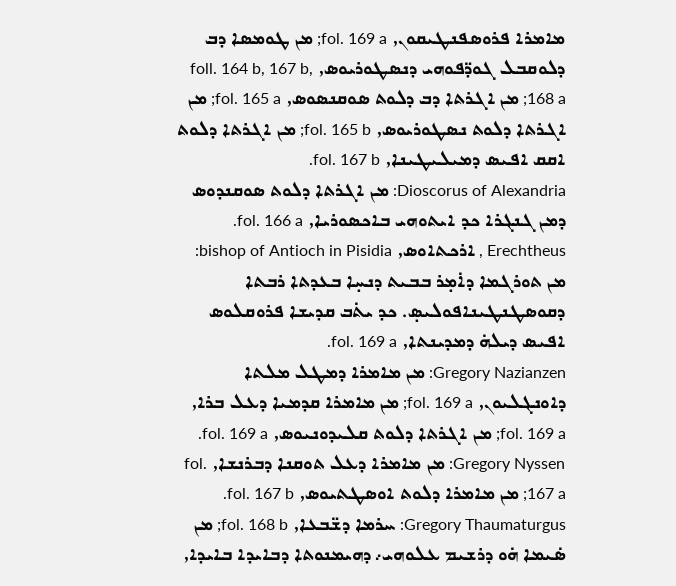ܡܐܡܪܐ ܦܪܘܣܦܢܛܝܩܘܢ, fol. 169 a; ܡܢ ܛܘܡܣܐ ܕܒ ܕܠܘܩܒܠ ܓܘܕ̈ܦܘܗܝ ܕܢܣܛܘܪܝܘܣ, foll. 164 b, 167 b, 168 a; ܡܢ ܐܓܪܬܐ ܕܒ ܕܠܘܬ ܣܘܩܢܣܘܣ, fol. 165 a; ܡܢ ܐܓܪܬܐ ܕܠܘܬ ܢܣܛܘܪܝܘܣ, fol. 165 b; ܡܢ ܐܓܪܬܐ ܕܠܘܬ ܐܩܩ ܐܦܝܣ ܕܡܝܠܝܛܝܢܐ, fol. 167 b.
Dioscorus of Alexandria: ܡܢ ܐܓܪܬܐ ܕܠܘܬ ܣܘܩܢܕܘܣ ܕܡܢ ܓܢܓܪܐ ܟܕ ܐܝܬܘܗܝ ܒܐܟܣܘܪܝܐ, fol. 166 a.
Erechtheus , ܐܪܟܬܐܘܣ, bishop of Antioch in Pisidia: ܡܢ ܬܘܪܓܡܐ ܕܐ̇ܡ̣ܪ ܒܒܝܬ ܕܢܚ̣ܐ ܒܥܕܬܐ ܪܒܬܐ ܕܩܘܣܛܢܛܝܢܐܦܘܠܝܣ̣. ܟܕ ܝܬ̇ܒ ܩܕܝܫܐ ܦܪܘܩܠܘܣ ܐܦܝܣ ܕܝܠܗ̇ ܕܡܕܝܢܬܐ, fol. 169 a.
Gregory Nazianzen: ܡܢ ܡܐܡܪܐ ܕܡܛܠ ܡܠܬܐ ܕܐܘܢܓܠܝܘܢ, fol. 169 a; ܡܢ ܡܐܡܪܐ ܩܕܡܝܐ ܕܥܠ ܒܪܐ, fol. 169 a; ܡܢ ܐܓܪܬܐ ܕܠܘܬ ܩܠܝܕܘܢܝܘܣ, fol. 169 a.
Gregory Nyssen: ܡܢ ܡܐܡܪܐ ܕܥܠ ܬܘܩܢܐ ܕܒܪܢܫܐ, fol. 167 a; ܡܢ ܡܐܡܪܐ ܕܠܘܬ ܐܘܣܛܬܝܘܣ, fol. 167 b.
Gregory Thaumaturgus: ܚܪܡܐ ܕܫ̈ܒܥܐ, fol. 168 b; ܡܢ ܣ̇ܝܡܐ ܗ̇ܘ ܕܪܫܝܡ ܥܠܘܗܝ܇ ܕܗܝܡܢܘܬܐ ܕܒܐܝܕܐ ܒܐܝܕܐ,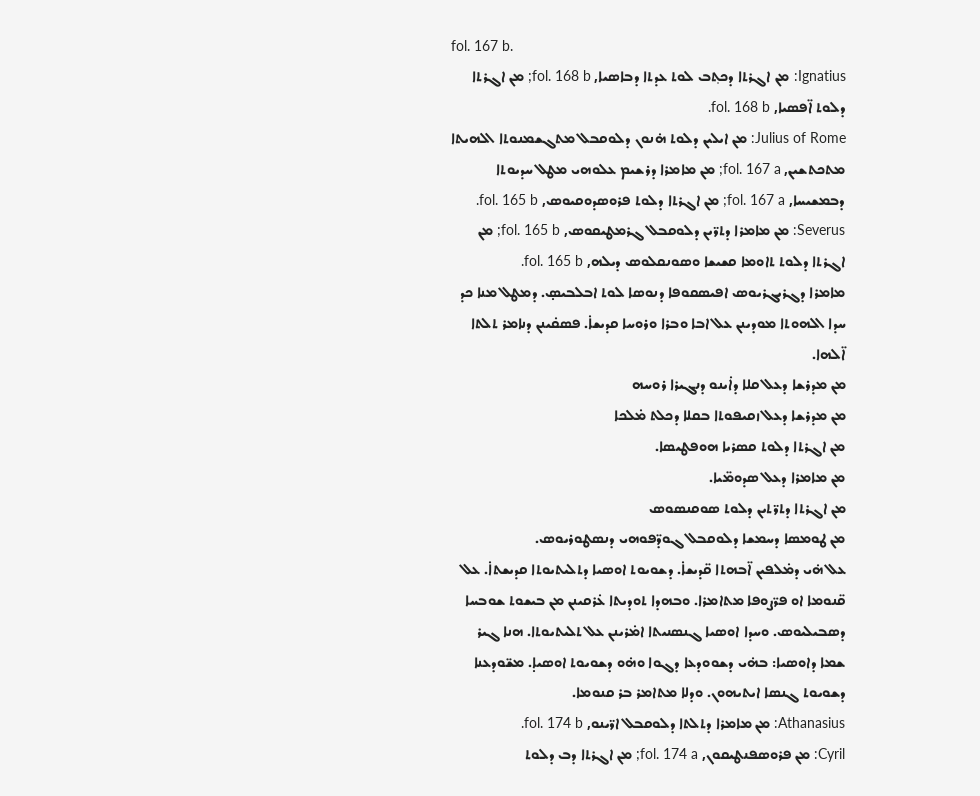fol. 167 b.
Ignatius: ܡܢ ܐܓܪܬܐ ܕܟܬ݂ܒ ܠܘܬ ܥܕܬܐ ܕܒܐܣܝܐ, fol. 168 b; ܡܢ ܐܓܪܬܐ ܕܠܘܬ ܐ̈ܦܣܝܐ, fol. 168 b.
Julius of Rome: ܡܢ ܐܝܠܝܢ ܕܠܘܬ ܗ̇ܢܘܢ ܕܠܘܩܒܠ ܡܬܓܫܡܢܘܬܐ ܐܠܗܝܬܐ ܡܬܟܬܫܝܢ, fol. 167 a; ܡܢ ܡܐܡܪܐ ܕܪܫܝܡ ܥܠܘܗܝ ܡܛܠ ܚܕܝܘܬܐ ܕܒܡܫܝܚܐ, fol. 167 a; ܡܢ ܐܓܪܬܐ ܕܠܘܬ ܦܪܘܣܕܘܩܝܘܣ, fol. 165 b.
Severus: ܡܢ ܡܐܡܪܐ ܕܬܪ̈ܝܢ ܕܠܘܩܒܠ ܓܪܡܛܝܩܘܣ, fol. 165 b; ܡܢ ܐܓܪܬܐ ܕܠܘܬ ܬܐܘܡܐ ܩܫܝܫܐ ܘܣܘܢܩܠܘܣ ܕܝܠܗ, fol. 165 b.
ܡܐܡܪܐ ܕܓܪܝܓܪܝܘܣ ܐܦܝܣܩܘܦܐ ܕܢܘܣܐ ܠܘܬ ܐܒܠܒܝܣ̣. ܕܡܛܠ ܡܢܐ ܟܕ ܚܕܐ ܐܠܗܘܬܐ ܡܘܕܝܢܢ ܥܠ ܐܒܐ ܘܒܪܐ ܘܪܘܚܐ ܩܕܝܫܐ̇. ܦܣܩ̇ܝܢܢ ܕܢܐܡܪ ܬܠܬܐ ܐ̈ܠܗܐ.
ܡܢ ܡܕܪܫܐ ܕܥܠ ܩܠܐ ܕܐ̇ܝܢܘ ܕܢܓܝܪܐ ܪܘܚܗ
ܡܢ ܡܕܪܫܐ ܕܥܠ ܙܩܝܦܘܬܐ ܒܩܠܐ ܕܟܠܬ ܡ̇ܠܟܐ
ܡܢ ܐܓܪܬܐ ܕܠܘܬ ܩܣܪܝܐ ܗܘܦܛܝܣܐ.
ܡܢ ܡܐܡܪܐ ܕܥܠ ܣܕܘܡ̈ܝܐ.
ܡܢ ܐܓܪܬܐ ܕܬܪ̈ܬܝܢ ܕܠܘܬ ܣܘܩܢܣܘܣ
ܡܢ ܛܘܡܣܐ ܕܚܡܫܐ ܕܠܘܩܒܠ ܓܘܕ̈ܦܘܗܝ ܕܢܣܛܘܪܝܘܣ.
ܥܠ ܗ̇ܝ ܕܡ̇ܠܦܝܢ ܐ̈ܒܗܬܐ ܩ̈ܕܝܫܐ̇. ܕܫܘܝܘܬ ܐܘܣܝܐ ܕܬܠܝܬܝܘܬܐ ܩܕܝܫܬܐ̇. ܥܠ ܩ̈ܢܘܡܐ ܐܘ ܦܪ̈ܨܘܦܐ ܡܬܐܡܪܐ. ܘܒܗܕܐ ܬܘܕܝܬܐ ܥ̇ܪܩܝܢܢ ܡܢ ܒܝܫܘܬ ܫܘܒܚܐ ܕܣܒܝܠܝܘܣ. ܘܚܕܐ ܐܘܣܝܐ ܓܢܣܢܝܬܐ ܐܡ̇ܪܝܢܢ ܥܠ ܬܠܝܬܝܘܬܐ. ܗܢܐ ܓܝܪ ܫܡܐ ܕܐܘܣܝܐ: ܒܗ̇ܝ ܕܫܘܘܕܥܐ ܕܓܘܐ ܘܗ̇ܘ ܕܫܘܝܘܬ ܐܘܣܝܐ̣. ܡܫ̈ܘܕܥܢܐ ܕܫܘܝܘܬ ܓܢܣܐ ܐܝܬܝܗܘܢ. ܘܕܠܐ ܡܬܐܡܪ ܒܪ ܩܢܘܡܐ.
Athanasius: ܡܢ ܡܐܡܪܐ ܕܬܠܬܐ ܕܠܘܩܒܠ ܐܪ̈ܝܢܘ, fol. 174 b.
Cyril: ܡܢ ܦܪܘܣܦܢܛܝܩܘܢ, fol. 174 a; ܡܢ ܐܓܪܬܐ ܕܒ ܕܠܘܬ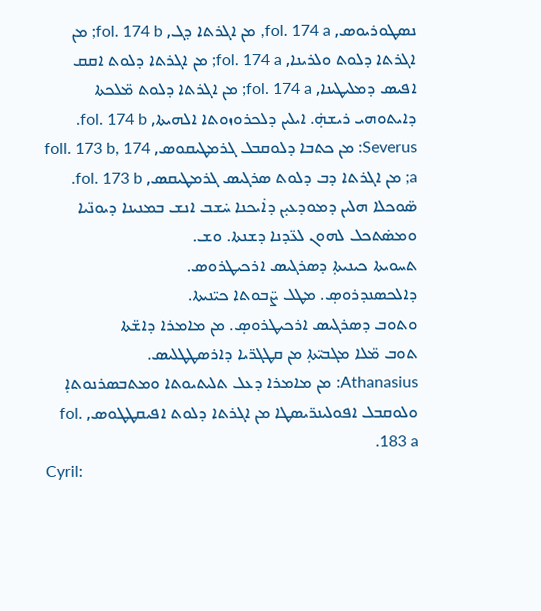ܢܣܛܘܪܝܘܣ, fol. 174 a, ܡܢ ܐܓܪܬܐ ܕܓ, fol. 174 b; ܡܢ ܐܓܪܬܐ ܕܠܘܬ ܘܠܪܝܢܐ, fol. 174 a; ܡܢ ܐܓܪܬܐ ܕܠܘܬ ܐܩܩ ܐܦܝܣ ܕܡܠܝܛܝܢܐ, fol. 174 a; ܡܢ ܐܓܪܬܐ ܕܠܘܬ ܡ̈ܠܟܬܐ ܕܐܝܬܘܗܝ ܪܝܫܗ̣̇. ܐܝܠܝܢ ܕܠܟܪܘܙܘܬܐ ܐܠܗܝܬܐ, fol. 174 b.
Severus: ܡܢ ܟܬܒܐ ܕܠܘܩܒܠ ܓܪܡܛܝܩܘܣ, foll. 173 b, 174 a; ܡܢ ܐܓܪܬܐ ܕܒ ܕܠܘܬ ܣܪܓܝܣ ܓܪܡܛܝܩܣ, fol. 173 b.
ܣ̈ܘܟܠܐ ܗܠܝܢ ܕܡܘܕܥܝ̣ܢ ܕܐ̇ܝܟܢܐ ܚ̇ܫܒ ܐܢܫ ܒܡܢܝܢܐ ܕܝܘܢ̈ܝܐ ܘܡܣ̇ܬܟܠ ܠܗܘܢ ܠܥ̈ܕܢܐ ܕܫܢܬܐ. ܘܫ.
ܬܚܘܝܬܐ ܟܝܢܝܬܐ̣ ܕܣܪܓܝܣ ܐܪܟܝܛܪܘܣ.
ܕܐܠܟܣܢܕܪܘܣ̣. ܡܛܠ ܨ̈ܒܘܬܐ ܟܝ̈ܢܝܬܐ.
ܘܬܘܒ ܕܣܪܓܝܣ ܐܪܟܝܛܪܘܣ̣. ܡܢ ܡܐܡܪܐ ܕܐܫ̈ܬܐ
ܬܘܒ ܡ̈ܠܐ ܡܓܒܝ̈ܬܐ̣ ܡܢ ܩܛܓܪ̈ܝܐ ܕܐܪܣܛܛܠܝܣ.
Athanasius: ܡܢ ܡܐܡܪܐ ܕܥܠ ܬܠܝܬܝܘܬܐ ܘܡܬܒܣܪܢܘܬܐ̣ ܘܠܘܩܒܠ ܐܦܘܠܝܢܪ̈ܝܣܛܐ ܡܢ ܐܓܪܬܐ ܕܠܘܬ ܐܦܝܩܛܛܘܣ, fol. 183 a.
Cyril: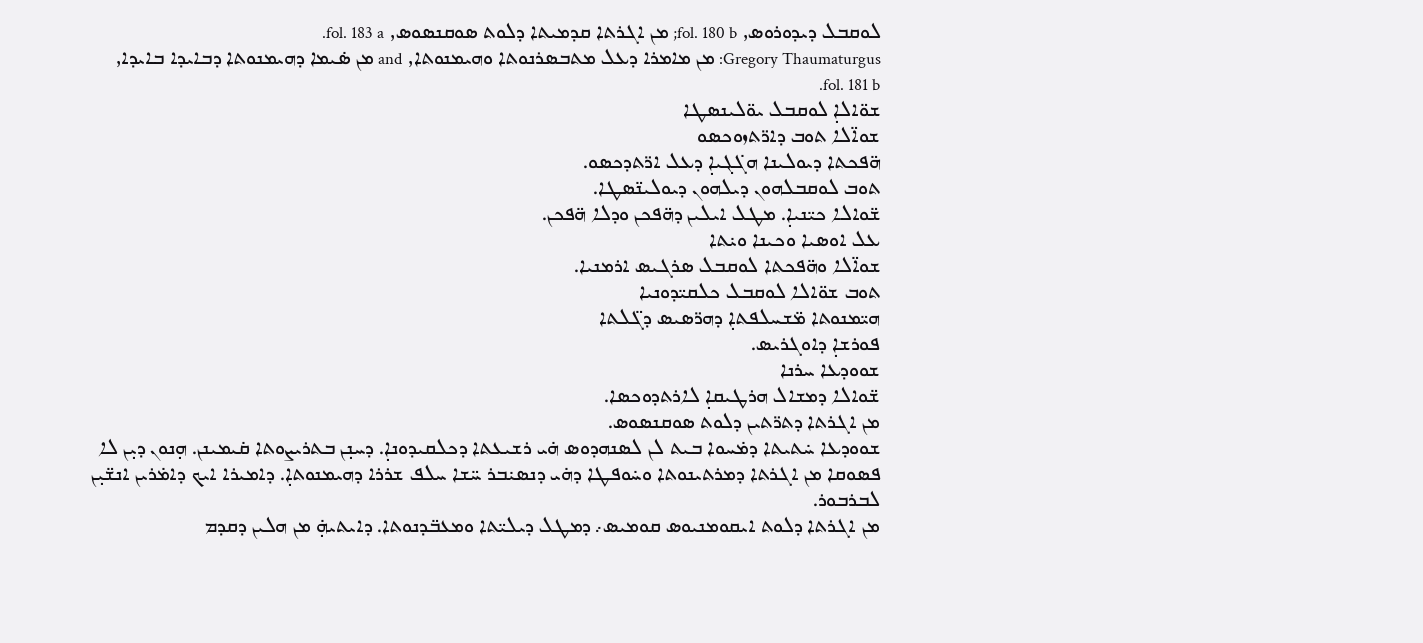ܠܘܩܒܠ ܕܝܕܘܪܘܣ, fol. 180 b; ܡܢ ܐܓܪܬܐ ܩܕܡܝܬܐ ܕܠܘܬ ܣܘܩܢܣܘܣ, fol. 183 a.
Gregory Thaumaturgus: ܡܢ ܡܐܡܪܐ ܕܥܠ ܡܬܒܣܪܢܘܬܐ ܘܗܝܡܢܘܬܐ, and ܡܢ ܣ̇ܝܡܐ ܕܗܝܡܢܘܬܐ ܕܒܐܝܕܐ ܒܐܝܕܐ, fol. 181 b.
ܫܘ̈ܐܠܐ̣ ܠܘܩܒܠ ܝܘ̈ܠܝܢܣܛܐ
ܫܘܐ̈ܠܐ ܬܘܒ ܕܐܪ̈ܬܙܘܟܣܘ
ܗ̈ܦܟܬܐ ܕܝܘܠܝܢܐ ܗܓ̇ܓܝܐ̣ ܕܥܠ ܐܪ̈ܬܕܟܣܘ.
ܬܘܒ ܠܘܩܒܠܗܘܢ ܕܝܠܗܘܢ ܕܝܘܠܝܢ̈ܣܛܐ.
ܫ̈ܘܐܠܐ ܟܝ̈ܢܝܐ̣. ܡܛܠ ܐܝܠܝܢ ܕܗ̈ܦܟܢ ܘܕܠܐ ܗ̈ܦܟܢ.
ܥܠ ܐܘܣܝܐ ܘܟܝܢܐ ܘܝ̇ܬܐ
ܫܘܐ̈ܠܐ ܘܗ̈ܦܟܬܐ ܠܘܩܒܠ ܣܪܓܝܣ ܐܪܡܢܝܐ.
ܬܘܒ ܫܘ̈ܐܠܐ ܠܘܩܒܠ ܟܠܩܝ̈ܕܘܢܝܐ
ܗܝ̈ܡܢܘܬܐ ܡ̈ܫܚܠܦܬܐ̣ ܕܗܪ̈ܣܝܣ ܕܓ̈ܠܬܐ
ܦܘܪܫܐ̣ ܕܐܘܓܪܝܣ.
ܫܘܘܕܥܐ ܚܪܢܐ
ܫ̈ܘܐܠܐ ܕܡܫܐܠ ܗܪܛܝܩܐ̣ ܠܐܪܬܕܘܟܣܐ.
ܡܢ ܐܓܪܬܐ ܕܬܪ̈ܬܝܢ ܕܠܘܬ ܣܘܩܢܣܘܣ.
ܫܘܘܕܥܐ ܚ̇ܬܝܬܐ ܕܡ̇ܚܘܐ ܒܝܬ ܠܢ ܠܣܢܗܕܘܣ ܗ̇ܝ ܪܫܝܥܬܐ ܕܟܠܩܝܕܘܢܐ̣. ܕܚܢ̣ܢ ܒܬܪܝܨܘܬܐ ܩ̇ܝܡܝܢܢ. ܗ̣ܢܘܢ ܕܝ̣ܢ ܠܐ
ܦܣܘܩܐ ܡܢ ܐܓܪܬܐ ܕܡܪܬܝܢܘܬܐ ܘܚ̇ܘܦܛܐ ܕܗ̇ܝ ܕܢܣܝ̇ܒܪ ܚ̈ܫܐ ܚܠܦ ܫܪܪܐ ܕܗܝܡܢܘܬܐ̣. ܕܐܡܝܪܐ ܐܝܟ ܕܐܡ̇ܪܝܢ ܐܢܫ̈ܝ̣ܢ ܠܒܪܒܘܪ.
ܡܢ ܐܓܪܬܐ ܕܠܘܬ ܐܝܩܘܡܢܝܘܣ ܩܘܡܝܣ܇ ܕܡܛܠ ܕܝܠܝ̈ܬܐ ܘܡܥܒ̈ܕܢܘܬܐ. ܕܐܝܬܝܗ̣̇ ܡܢ ܗܠܝܢ ܕܩܕܡ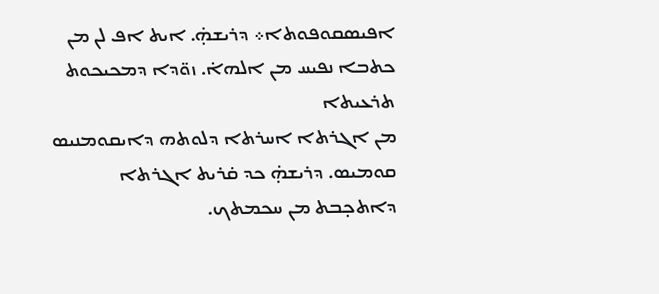ܐܦܝܣܩܘܦܘܬܐ܀ ܕܪܝܫܗ̣̇. ܐܝܬ ܐܦ ܠܢ ܡܢ ܟܬܒܐ ܢܦܝܚ ܡܢ ܐܠܗܐ̇. ܙܘ̈ܕܐ ܕܡܟܝܟܘܬ ܬܪܥܝܬܐ
ܡܢ ܐܓܪܬܐ ܐܚܪܬܐ ܕܠܘܬܗ ܕܐܝܩܘܡܢܝܣ ܩܘܡܝܣ. ܕܪܝܫܗ̣̇ ܟܕ ܩ̇ܪܝܬ ܐܓܪܬܐ ܕܐܬܟ̣ܒܬ ܡܢ ܚܟܡܬܟ.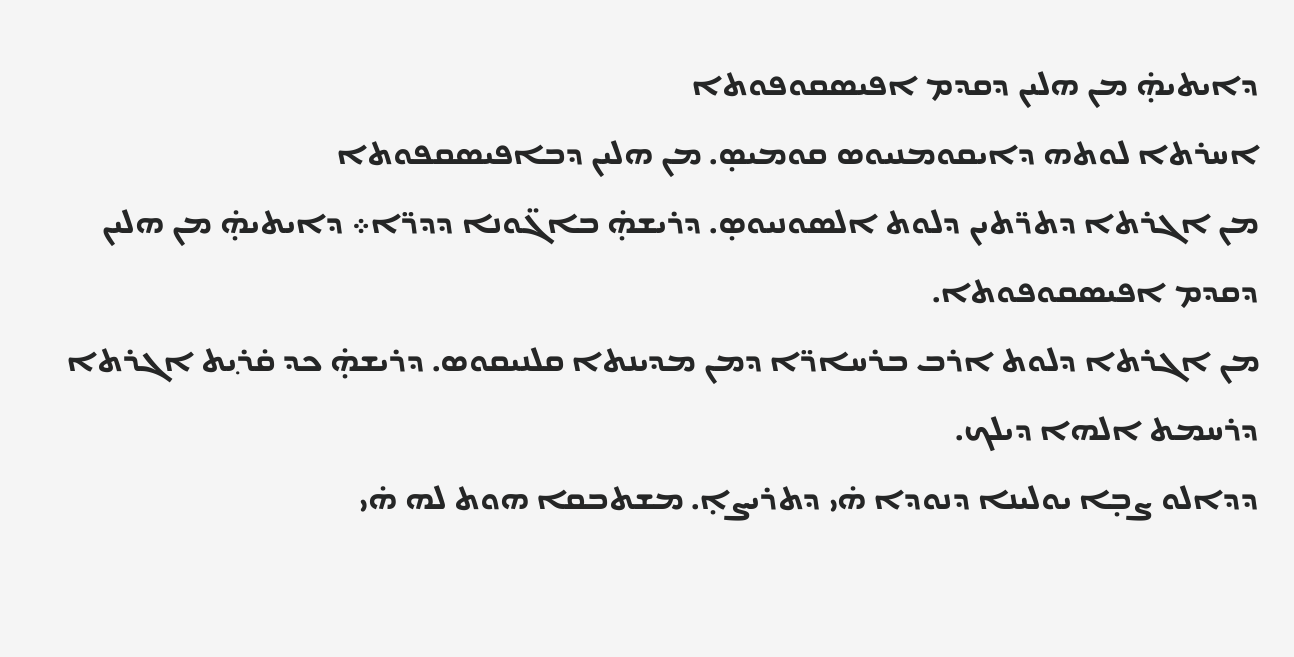ܕܐܝܬܝܗ̣̇ ܡܢ ܗܠܝܢ ܕܩܕܡ ܐܦܝܣܩܘܦܘܬܐ
ܐܚܪܬܐ ܠܘܬܗ ܕܐܝܩܘܡܢܝܘܣ ܩܘܡܝܣ̣. ܡܢ ܗܠܝܢ ܕܒܐܦܝܣܩܦܘܬܐ
ܡܢ ܐܓܪܬܐ ܕܬܪ̈ܬܝܢ ܕܠܘܬ ܐܠܣܘܢܝܘܣ̣. ܕܪܝܫܗ̣̇ ܒܐܓ̈ܘܢܐ ܕܕܪ̈ܐ܀ ܕܐܝܬܝܗ̣̇ ܡܢ ܗܠܝܢ ܕܩܕܡ ܐܦܝܣܩܘܦܘܬܐ.
ܡܢ ܐܓܪܬܐ ܕܠܘܬ ܐܪܒ ܒܪܚܐܪ̈ܐ ܕܡܢ ܡܕܝܢܬܐ ܩܠܢܝܩܘܣ. ܕܪܝܫܗ̣̇ ܟܕ ܩ̇ܪ݂ܝܬ ܐܓܪܬܐ ܕܪܚܡܬ ܐܠܗܐ ܕܝܠܟ.
ܕܕܐܠܘ ܨܒ̣ܐ ܝܘܠܝܢܐ ܕܢܘܕܐ ܗ̇ܝ ܕܬܪܝܨܐ̣. ܡܫܬܒܩܐ ܗܘܬ ܠܗ ܗ̇ܝ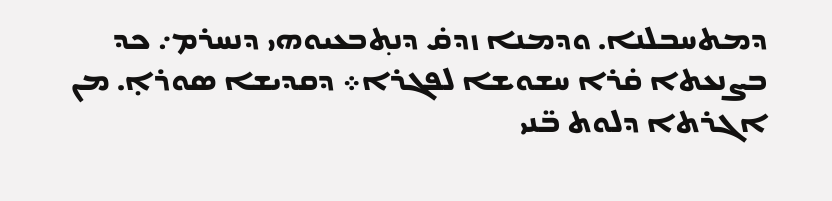ܕܡܬܚܒܠܢܐ. ܘܕܡܢܐ ܙܕܩ̇ ܕܢܬ݂ܒܥܝܘܗܝ ܕܢܚܪܡ܇ ܟܕ ܒܨܢܥܬܐ ܩ̇ܪܐ ܚܫܘܫܐ ܠܦܓܪܐ܀ ܕܩܕܝܫܐ ܣܘܪܐ̣. ܡܢ ܐܓܪܬܐ ܕܠܘܬ ܒ̈ܢܝ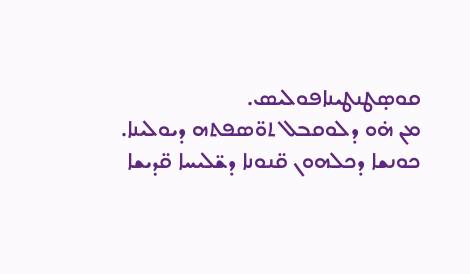ܩܘܣ̣ܛܢܛܝܢܐܦܘܠܝܣ.
ܡܢ ܗ̇ܘ ܕܠܘܩܒܠ ܬܘ̈ܣܦܬܗ ܕܝܘܠܝܢܐ.
ܟܘܢܫܐ ܕܟܠܗܘܢ ܩ̈ܢܘܢܐ ܕܫ̈ܠܝܚܐ ܩ̈ܕܝܫܐ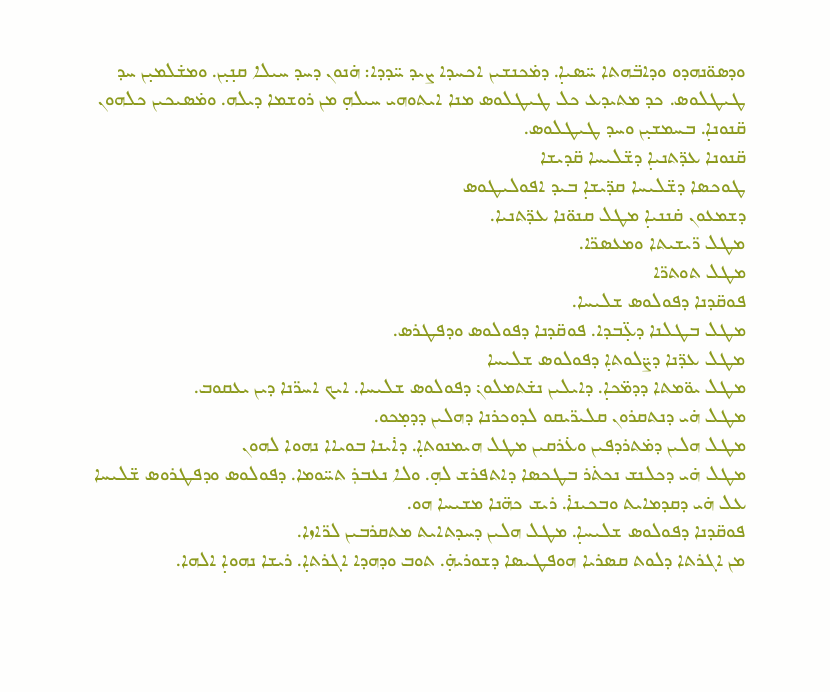ܘܕܣܘ̈ܢܗܕܘ ܘܕܐܒ̈ܗܬܐ ܚ̈ܣܝܐ̣. ܕܡ̇ܟܢܫܝܢ ܐܟܚܕܐ ܨܝܕ ܚ̈ܕܕܐ: ܗ̇ܢܘܢ ܕܚܕ ܚܝܠܐ ܩܢ̣ܝ̣ܢ. ܘܡܫ̇ܠܡܝ̣ܢ ܚܕ ܛܝܛܠܘܣ. ܟܕ ܡܬܝܕܥ ܟܠ ܛܝܛܠܘܣ ܡܢܐ ܐܝܬܘܗܝ ܚܝܠܗ̣ ܡܢ ܪܘܫܡܐ ܕܝܠܗ. ܘܡ̇ܣܝܟܝܢ ܟܠܗܘܢ ܩ̈ܢܘܢܐ̣. ܒܚܡܫܝ̣ܢ ܘܚܕ ܛܝܛܠܘܣ.
ܩ̈ܢܘܢܐ ܥܕ̈ܬܢܝܐ̣ ܕܫ̈ܠܝܚܐ ܩ̈ܕܝܫܐ
ܛܘܟܣܐ ܕܫ̈ܠܝܚܐ ܩܕ̈ܝܫܐ̣ ܒܝܕ ܐܦܘܠܝܛܘܣ
ܕܫܡܥܘܢ ܩ̇ܢܢܝܐ̣ ܡܛܠ ܩܢܘ̈ܢܐ ܥܕ̈ܬܢܝܐ.
ܡܛܠ ܪ̈ܝܫܝܬܐ ܘܡܥܣܪ̈ܐ.
ܡܛܠ ܬܘܬܪ̈ܐ
ܦܘܩ̈ܕܢܐ ܕܦܘܠܘܣ ܫܠܝܚܐ.
ܡܛܠ ܒܛܠܢܐ ܕܥ̣̈ܒܕܐ. ܦܘܩ̈ܕܢܐ ܕܦܘܠܘܣ ܘܕܦܛܪܣ.
ܡܛܠ ܥܕ̈ܢܐ ܕܨ̈ܠܘܬܐ̣ ܕܦܘܠܘܣ ܫܠܝܚܐ
ܡܛܠ ܝܘ̈ܡܬܐ ܕܕܡ̈ܟܐ̣. ܕܐܝܠܝܢ ܢܫ̇ܬܡܠܘܢ̇ ܕܦܘܠܘܣ ܫܠܝܚܐ. ܐܝܟ ܐܚܪ̈ܢܐ ܕܝܢ ܝܥܩܘܒ.
ܡܛܠ ܗ̇ܝ ܕܢܬܩܪܘܢ ܩܠܝܪ̈ܝܩܘ ܠܕܘܟܪܢܐ ܕܗܠܝܢ ܕܕܡ̣ܟܘ.
ܡܛܠ ܗܠܝܢ ܕܡ̇ܬܪܕܦܝܢ ܘܥ̇ܪܩܝܢ ܡܛܠ ܗܝܡܢܘܬܐ̣. ܕܐ̇ܝܢܐ ܒܘܝܐܐ ܢܗܘܐ ܠܗܘܢ
ܡܛܠ ܗ̇ܝ ܕܟܠܢܫ ܢܟܬ̇ܪ ܒܛܟܣܐ ܕܐܬܦܪܫ ܠܗ̣. ܘܠܐ ܢܥܒܪ݂ ܬܚ̈ܘܡܐ. ܕܦܘܠܘܣ ܘܕܦܛܪܘܣ ܫ̈ܠܝܚܐ
ܥܠ ܗ̇ܝ ܕܩܕܡܐܝܬ ܘܒܟܝܢܐ̇. ܪܝܫ ܟܗ̈ܢܐ ܡܫܝܚܐ ܗܘ.
ܦܘܩ̈ܕܢܐ ܕܦܘܠܘܣ ܫܠܝܚܐ̣. ܡܛܠ ܗܠܝܢ ܕܚܕܬܐܝܬ ܡܬܩܪܒܝܢ ܠܪ̈ܐܙܐ.
ܡܢ ܐܓܪܬܐ ܕܠܘܬ ܩܣܪܝܐ ܗܘܦܛܝܣܐ ܕܫܘܪܝܗ̣̇. ܬܘܒ ܘܕܗܕܐ ܐܓܪܬܐ̣. ܪܝܫܐ ܢܗܘܐ̣ ܐܠܗܐ.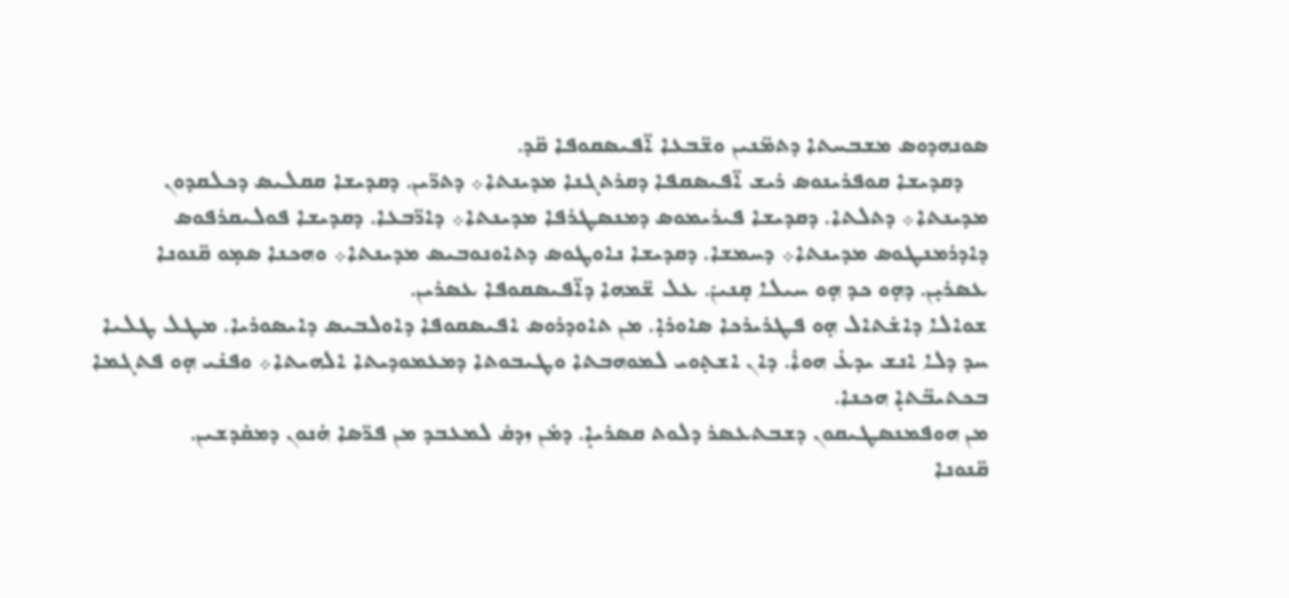ܣܘܢܗܕܘܣ ܡܫܒܚܬܐ ܕܬܡ̈ܢܝܢ ܘܫ̈ܒܥܐ ܐ̈ܦܝܣܩܘܦܐ ܩ̈ܕ.
    ܕܩܕܝܫܐ ܩܘܦܪܝܢܘܣ ܪܝܫ ܐ̈ܦܝܣܩܦܐ ܕܩܪܬܓܢܐ ܡܕܝܢܬܐ܀ ܕܬܪ̈ܝܢ. ܕܩܕܝܫܐ ܩܩܠܝܣ ܕܟܠܩܕܘܢ ܡܕܝܢܬܐ܀ ܕܬܠܬܐ. ܕܩܕܝܫܐ ܦܝܪܝܡܘܣ ܕܡܢܣܛܪܦܐ ܡܕܝܢܬܐ܀ ܕܐܪ̈ܒܥܐ. ܕܩܕܝܫܐ ܦܘܠܝܩܪܦܘܣ ܕܐܕܪܡܢܛܘܣ ܡܕܝܢܬܐ܀ ܕܚܡܫܐ. ܕܩܕܝܫܐ ܢܐܘܛܘܣ ܕܬܐܘܢܘܒܝܣ ܡܕܝܢܬܐ܀ ܘܗܟܢܐ ܣܡ̣ܘ ܩ̈ܢܘܢܐ ܥܣܪܝ̣ܢ. ܕܗ̣ܘ ܟܕ ܗ̣ܘ ܚܝܠܐ ܩ̣ܢܝܢ̇. ܥܠ ܫ̈ܡܗܐ ܕܐ̈ܦܝܣܩܘܦܐ ܥܣܪܝܢ.
ܫܘܐܠܐ ܕܐܫ̇ܬܐܠ ܗ̣ܘ ܦܛܪܝܪܟܐ ܣܐܘܪܐ̣. ܡܢ ܬܐܘܕܪܘܣ ܐܦܝܣܩܘܦܐ ܕܐܘܠܒܝܣ ܕܐܝܣܘܪܝܐ. ܡܛܠ ܛܠܝܐ ܚܕ ܕܠܐ ܐܢܫ ܝܕܥ̇ ܗܘܐ̇. ܕܐܢ ܐܫܬ̣ܘܝ ܠܡܘܗܒܬܐ ܘܛܝܒܘܬܐ ܕܡܥܡܘܕܝܬܐ ܐܠܗܝܬܐ܀ ܘܦܢ̇ܝ ܗ̣ܘ ܦܬܓܡܐ ܒܟܬܝܒ̈ܬܐ̣ ܗܟܢܐ.
ܡܢ ܗܘܦܡܢܣܛܝܩܘܢ ܕܫܒܬܥܣܪ ܕܠܘܬ ܩܣܪܝܐ̣. ܕܡ̇ܢ ܙܕܩ̇ ܠܡܥܒܕ ܡܢ ܦܪ̈ܣܐ ܗ̇ܢܘܢ ܕܡܩ̇ܕܫܝܢ.
ܩ̈ܢܘܢܐ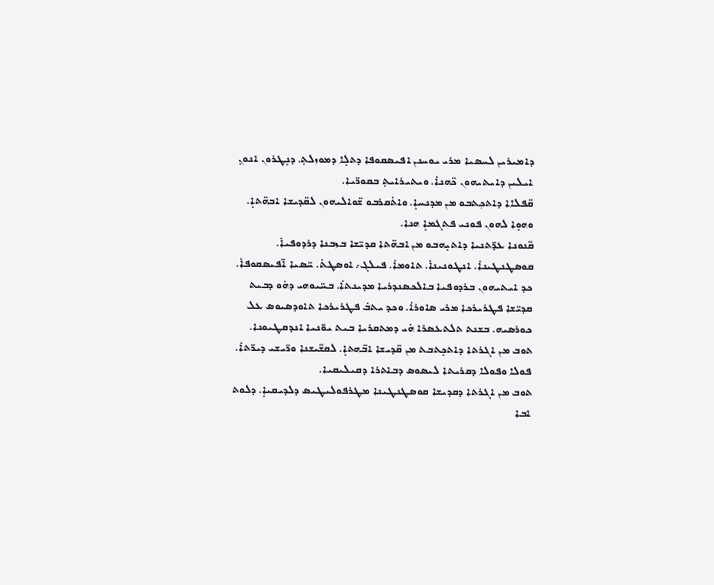ܕܐܡܝܪܝܢ ܠܚܣܝܐ ܡܪܝ ܝܘܚܢܢ ܐܦܝܣܩܘܦܐ ܕܬܠ̣ܐ ܕܡܘܙܠܬ݂. ܕܢ̣ܛܪܘܢ ܐܢܘܢ̣ ܐܝܠܝܢ ܕܐܝܬܝܗܘܢ ܟ̈ܗܢܐ̇. ܘܝܬܝܪܐܝܬ݂ ܒܩܘܪ̈ܝܐ.
ܩ̈ܦܠܐܐ ܕܐܬܟ݂ܬܒܘ ܡܢ ܡܕܢܚܐ̣. ܘܐܬ̇ܩܪܒܘ ܫ̈ܘܐܠܝܗܘܢ ܠܩ̈ܕܝܫܐ ܐܒܗ̈ܬܐ̣. ܘܗܘ̣ܐ ܠܗܘܢ ܦܘܢܝ ܦܬܓܡܐ̣ ܗܢܐ.
ܩ̈ܢܘܢܐ ܥܕ̈ܬܢܝܐ ܕܐܬܝ̣ܗܒܘ ܡܢ ܐܒܗ̈ܬܐ ܩܕܝ̈ܫܐ ܒܙܒܢܐ ܕܪܕܘܦܝܐ̇. ܩܘܣܛܢܛܝܢܐ̇. ܐܢܛܘܢܝܢܐ̇. ܬܐܘܡܐ̇. ܦܝܠܓ܇ ܐܘܣܛܬ̇. ܚ̈ܣܝܐ ܐ̈ܦܝܣܩܘܦܐ̇. ܟܕ ܐܝܬܝܗܘܢ ܒܪܕܘܦܝܐ ܒܐܠܟܣܢܕܪܝܐ ܡܕܝܢܬܐ̇. ܒܚ̈ܝܘܗܝ ܕܗ̇ܘ ܕܒܝܬ ܩܕܝ̈ܫܐ ܦܛܪܝܪܟܐ ܡܪܝ ܣܐܘܪܐ̇. ܘܟܕ ܝܬܒ̇ ܦܛܪܝܪܟܐ ܬܐܘܕܣܝܘܣ ܥܠ ܟܘܪܣܝܗ. ܒܫܢܬ ܬܠܬܥܣܪܐ ܗ̇ܝ ܕܡܬܩܪܝܐ ܒܝܬ ܝܘ̈ܢܝܐ ܐܢܕܩܛܝܘܢܐ.
ܬܘܒ ܡܢ ܐܓܪܬܐ ܕܐܬܟ̣ܬܒܬ ܡܢ ܩ̈ܕܝܫܐ ܐܒ̈ܗܬܐ̣. ܠܩܫ̈ܝܫܢܐ ܘܪ̈ܝܫܝ ܕܝܪ̈ܬܐ̇. ܦܘܠܐ ܘܦܘܠܐ ܕܩܪܝܬܐ ܠܝܣܘܣ ܕܒܐܬܪܐ ܕܩܝܠܝܩܝܐ.
ܬܘܒ ܡܢ ܐܓܪܬܐ ܕܩܕܝܫܐ ܩܘܣܛܢܛܝܢܐ ܡܛܪܦܘܠܝܛܝܣ ܕܠܕܝܩܝܐ̣. ܕܠܘܬ ܐܒܐ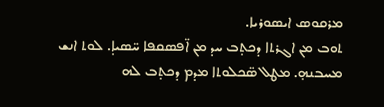ܡܪܩܘܣ ܐܝܣܘܪܝܐ.
ܬܘܒ ܡܢ ܐܓܪܬܐ ܕܟܬ̣ܒ ܚܕ ܡܢ ܐ̈ܦܣܩܦܐ ܚ̈ܣܝܐ̣. ܠܘܬ ܐܢܫ ܡܚܒܢܗ̣. ܡܛܠ ܣ̈ܟܠܘܬܐ ܡܕܡ ܕܟܬ̣ܒ ܠܗ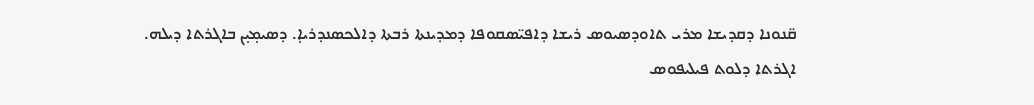ܩ̈ܢܘܢܐ ܕܩܕܝܫܐ ܡܪܝ ܬܐܘܕܣܝܘܣ ܪܝܫܐ ܕܐܦܝ̈ܣܩܘܦܐ ܕܡܕܝܢܬܐ ܪܒܬܐ ܕܐܠܟܣܢܕܪܝܐ̣. ܕܣܝܡ̣ܝ̣ܢ ܒܐܓܪܬܐ ܕܝܠܗ.
ܐܓܪܬܐ ܕܠܘܬ ܦܝܠܝܦܘܣ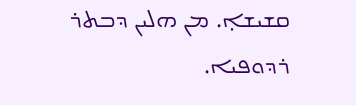ܩܫܝܫܐ̣. ܡܢ ܗܠܝܢ ܕܒܬܪ ܪܕܘܦܝܐ.